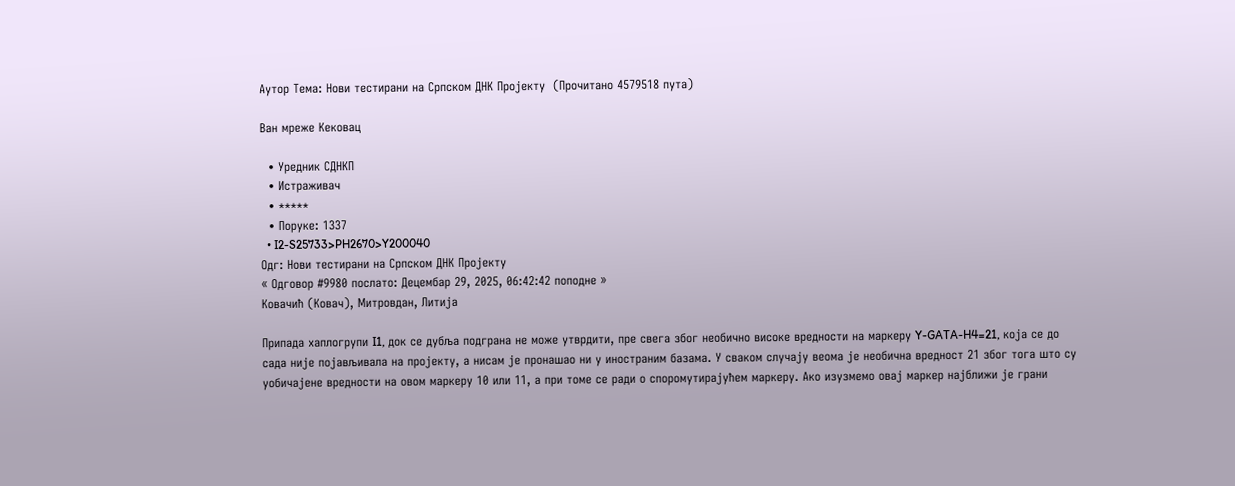Аутор Тема: Нови тестирани на Српском ДНК Пројекту  (Прочитано 4579518 пута)

Ван мреже Кековац

  • Уредник СДНКП
  • Истраживач
  • *****
  • Поруке: 1337
  • I2-S25733>PH2670>Y200040
Одг: Нови тестирани на Српском ДНК Пројекту
« Одговор #9980 послато: Децембар 29, 2025, 06:42:42 поподне »
Ковачић (Ковач), Митровдан, Литија

Припада хаплогрупи I1, док се дубља подграна не може утврдити, пре свега због необично високе вредности на маркеру Y-GATA-H4=21, која се до сада није појављивала на пројекту, а нисам је пронашао ни у иностраним базама. У сваком случају веома је необична вредност 21 због тога што су уобичајене вредности на овом маркеру 10 или 11, а при томе се ради о споромутирајућем маркеру. Ако изузмемо овај маркер најближи је грани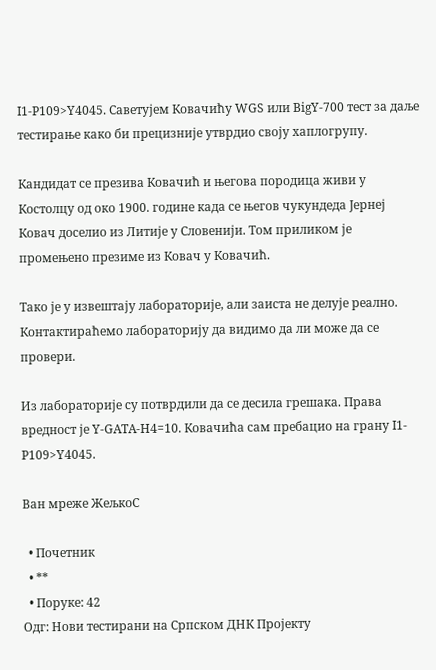I1-P109>Y4045. Саветујем Ковачићу WGS или BigY-700 тест за даље тестирање како би прецизније утврдио своју хаплогрупу.

Кандидат се презива Ковачић и његова породица живи у Костолцу од око 1900. године када се његов чукундеда Јернеј Ковач доселио из Литије у Словенији. Том приликом је промењено презиме из Ковач у Ковачић.

Тако је у извештају лабораторије, али заиста не делује реално. Контактираћемо лабораторију да видимо да ли може да се провери.

Из лабораторије су потврдили да се десила грешака. Права вредност је Y-GATA-H4=10. Ковачића сам пребацио на грану I1-P109>Y4045.

Ван мреже ЖељкоС

  • Почетник
  • **
  • Поруке: 42
Одг: Нови тестирани на Српском ДНК Пројекту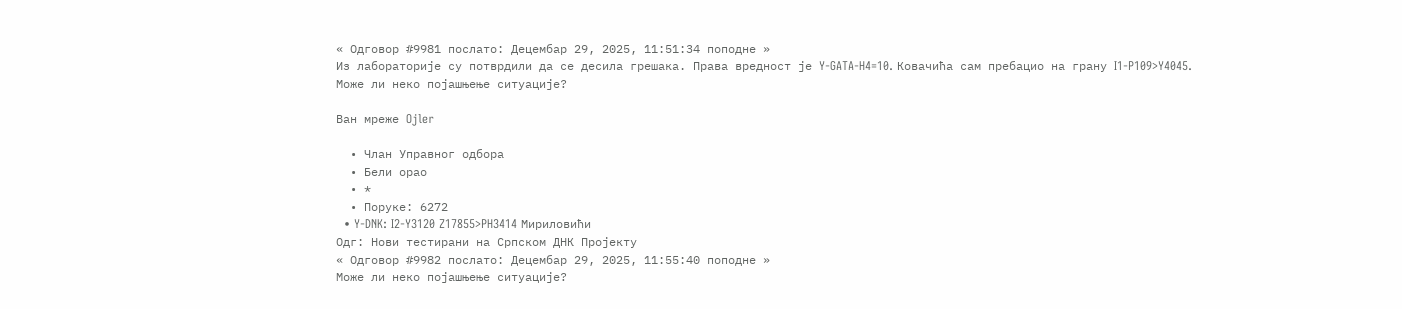« Одговор #9981 послато: Децембар 29, 2025, 11:51:34 поподне »
Из лабораторије су потврдили да се десила грешака. Права вредност је Y-GATA-H4=10. Ковачића сам пребацио на грану I1-P109>Y4045.
Може ли неко појашњење ситуације?

Ван мреже Ojler

  • Члан Управног одбора
  • Бели орао
  • *
  • Поруке: 6272
  • Y-DNK: I2-Y3120 Z17855>PH3414 Мириловићи
Одг: Нови тестирани на Српском ДНК Пројекту
« Одговор #9982 послато: Децембар 29, 2025, 11:55:40 поподне »
Може ли неко појашњење ситуације?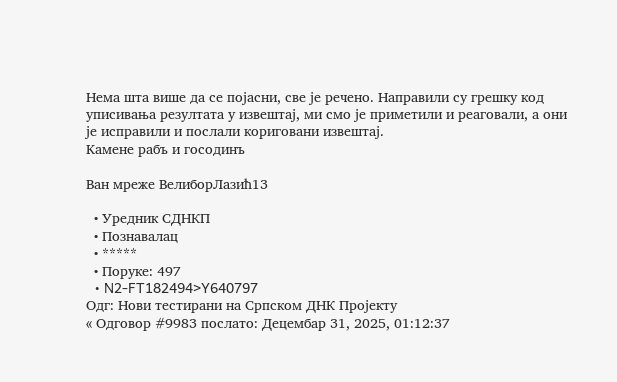Нема шта више да се појасни, све је речено. Направили су грешку код уписивања резултата у извештај, ми смо је приметили и реаговали, а они је исправили и послали кориговани извештај.
Kамене рабъ и госодинъ

Ван мреже ВелиборЛазић13

  • Уредник СДНКП
  • Познавалац
  • *****
  • Поруке: 497
  • N2-FT182494>Y640797
Одг: Нови тестирани на Српском ДНК Пројекту
« Одговор #9983 послато: Децембар 31, 2025, 01:12:37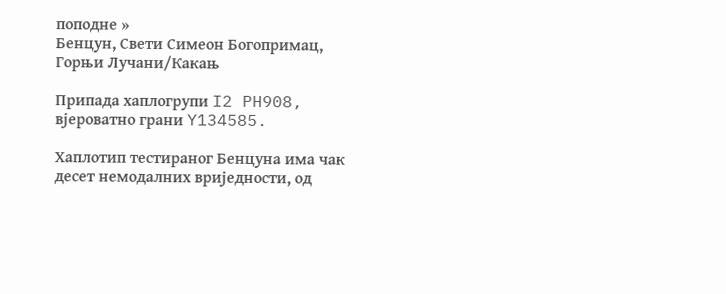поподне »
Бенцун, Свети Симеон Богопримац, Горњи Лучани/Какањ

Припада хаплогрупи I2 PH908, вјероватно грани Y134585.

Хаплотип тестираног Бенцуна има чак десет немодалних вриједности, од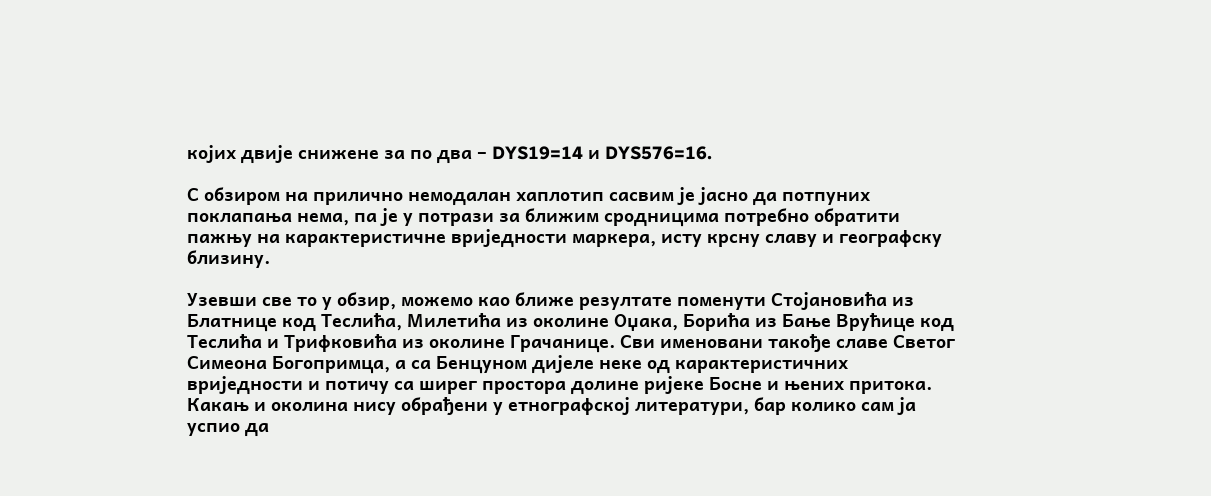којих двије снижене за по два – DYS19=14 и DYS576=16.

С обзиром на прилично немодалан хаплотип сасвим је јасно да потпуних поклапања нема, па је у потрази за ближим сродницима потребно обратити пажњу на карактеристичне вриједности маркера, исту крсну славу и географску близину.

Узевши све то у обзир, можемо као ближе резултате поменути Стојановића из Блатнице код Теслића, Милетића из околине Оџака, Борића из Бање Врућице код Теслића и Трифковића из околине Грачанице. Сви именовани такође славе Светог Симеона Богопримца, а са Бенцуном дијеле неке од карактеристичних вриједности и потичу са ширег простора долине ријеке Босне и њених притока.
Какањ и околина нису обрађени у етнографској литератури, бар колико сам ја успио да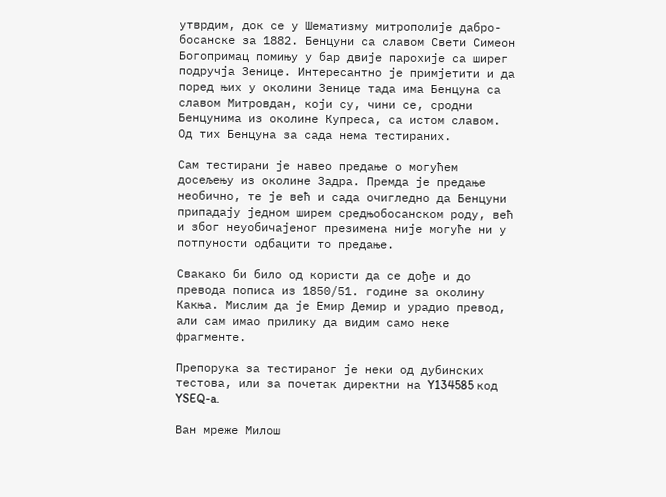утврдим, док се у Шематизму митрополије дабро-босанске за 1882. Бенцуни са славом Свети Симеон Богопримац помињу у бар двије парохије са ширег подручја Зенице. Интересантно је примјетити и да поред њих у околини Зенице тада има Бенцуна са славом Митровдан, који су, чини се, сродни Бенцунима из околине Купреса, са истом славом. Од тих Бенцуна за сада нема тестираних.

Сам тестирани је навео предање о могућем досељењу из околине Задра. Премда је предање необично, те је већ и сада очигледно да Бенцуни припадају једном ширем средњобосанском роду, већ и због неуобичајеног презимена није могуће ни у потпуности одбацити то предање.

Свакако би било од користи да се дође и до превода пописа из 1850/51. године за околину Какња. Мислим да је Емир Демир и урадио превод, али сам имао прилику да видим само неке фрагменте.

Препорука за тестираног је неки од дубинских тестова, или за почетак директни на Y134585 код YSEQ-a.

Ван мреже Милош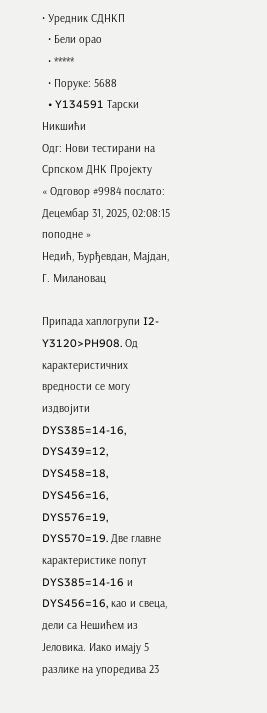• Уредник СДНКП
  • Бели орао
  • *****
  • Поруке: 5688
  • Y134591 Тарски Никшићи
Одг: Нови тестирани на Српском ДНК Пројекту
« Одговор #9984 послато: Децембар 31, 2025, 02:08:15 поподне »
Недић, Ђурђевдан, Мајдан, Г. Милановац

Припада хаплогрупи I2-Y3120>PH908. Од карактеристичних вредности се могу издвојити DYS385=14-16, DYS439=12, DYS458=18, DYS456=16, DYS576=19, DYS570=19. Две главне карактеристике попут DYS385=14-16 и DYS456=16, као и свеца, дели са Нешићем из Јеловика. Иако имају 5 разлике на упоредива 23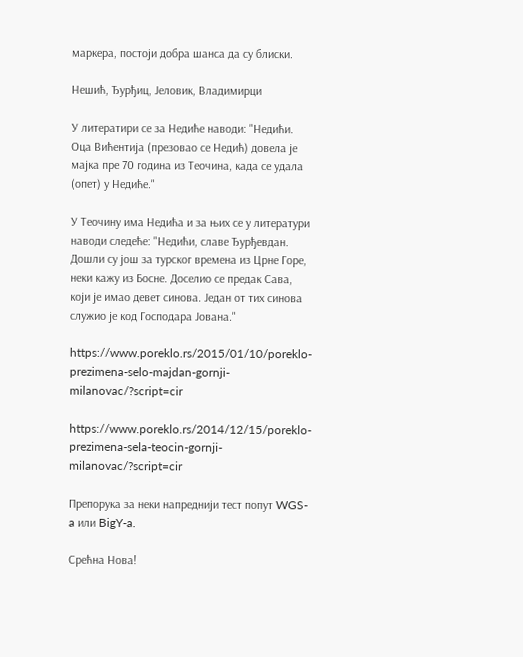маркера, постоји добра шанса да су блиски.

Нешић, Ђурђиц, Јеловик, Владимирци

У литератири се за Недиће наводи: "Недићи. Оца Вићентија (презовао се Недић) довела је мајка пре 70 година из Теочина, када се удала (опет) у Недиће."

У Теочину има Недића и за њих се у литератури наводи следеће: "Недићи, славе Ђурђевдан. Дошли су још за турског времена из Црне Горе, неки кажу из Босне. Доселио се предак Сава, који је имао девет синова. Један от тих синова служио је код Господара Јована."

https://www.poreklo.rs/2015/01/10/poreklo-prezimena-selo-majdan-gornji-milanovac/?script=cir

https://www.poreklo.rs/2014/12/15/poreklo-prezimena-sela-teocin-gornji-milanovac/?script=cir

Препорука за неки напреднији тест попут WGS-a или BigY-a.

Срећна Нова!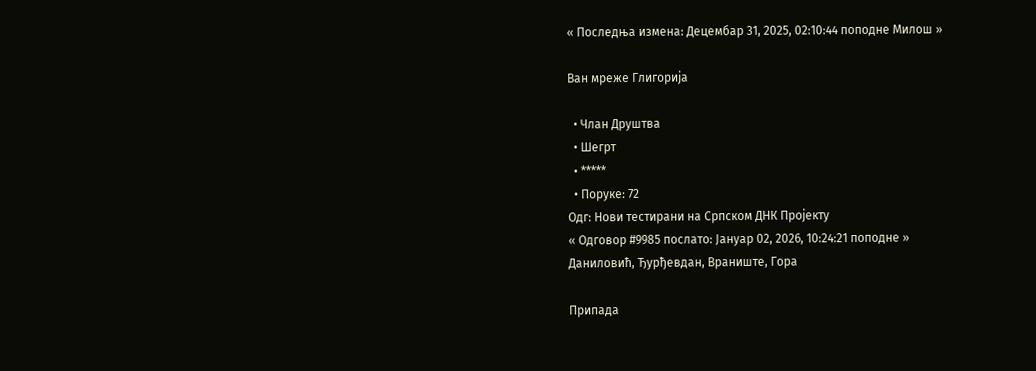« Последња измена: Децембар 31, 2025, 02:10:44 поподне Милош »

Ван мреже Глигорија

  • Члан Друштва
  • Шегрт
  • *****
  • Поруке: 72
Одг: Нови тестирани на Српском ДНК Пројекту
« Одговор #9985 послато: Јануар 02, 2026, 10:24:21 поподне »
Даниловић, Ђурђевдан, Враниште, Гора

Припада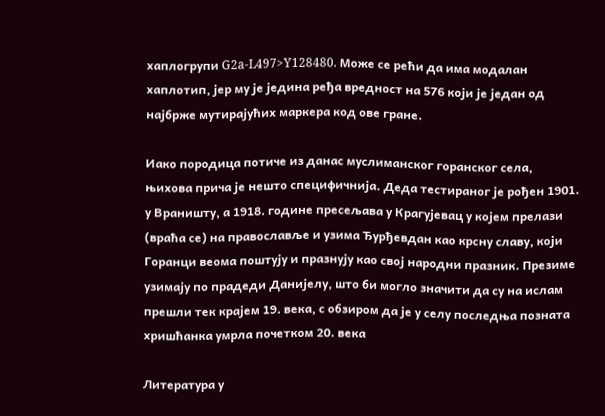хаплогрупи G2a-L497>Y128480. Може се рећи да има модалан хаплотип, јер му је једина ређа вредност на 576 који је један од најбрже мутирајућих маркера код ове гране.

Иако породица потиче из данас муслиманског горанског села, њихова прича је нешто специфичнија. Деда тестираног је рођен 1901. у Враништу, а 1918. године пресељава у Крагујевац у којем прелази (враћа се) на православље и узима Ђурђевдан као крсну славу, који Горанци веома поштују и празнују као свој народни празник. Презиме узимају по прадеди Данијелу, што би могло значити да су на ислам прешли тек крајем 19. века, с обзиром да је у селу последња позната хришћанка умрла почетком 20. века

Литература у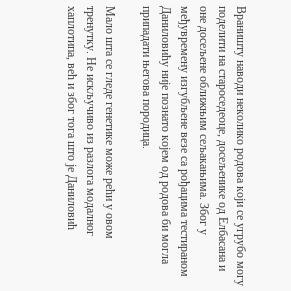Враништу наводи неколико родова који се угрубо могу поделити на староседеоце, досељенике од Елбасана и оне досељене оближњим сељакањима. Због у међувремену изгубљене везе са рођацима тестираном Даниловићу није познато којем од родова би могла припадати његова породица.

Мало шта се гледе генетике може рећи у овом тренутку. Не искључиво из разлога модалног хаплотипа, већ и због тога што је Даниловић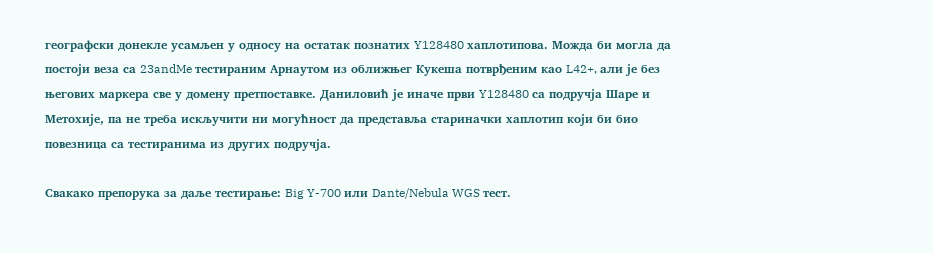географски донекле усамљен у односу на остатак познатих Y128480 хаплотипова. Можда би могла да постоји веза са 23andMe тестираним Арнаутом из оближњег Кукеша потврђеним као L42+, али је без његових маркера све у домену претпоставке. Даниловић је иначе први Y128480 са подручја Шаре и Метохије, па не треба искључити ни могућност да представља стариначки хаплотип који би био повезница са тестиранима из других подручја.

Свакако препорука за даље тестирање: Big Y-700 или Dante/Nebula WGS тест.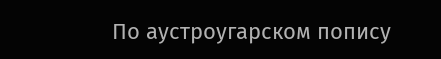По аустроугарском попису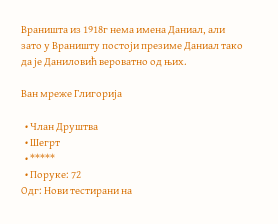Враништа из 1918г нема имена Даниал, али зато у Враништу постоји презиме Даниал тако да је Даниловић вероватно од њих.

Ван мреже Глигорија

  • Члан Друштва
  • Шегрт
  • *****
  • Поруке: 72
Одг: Нови тестирани на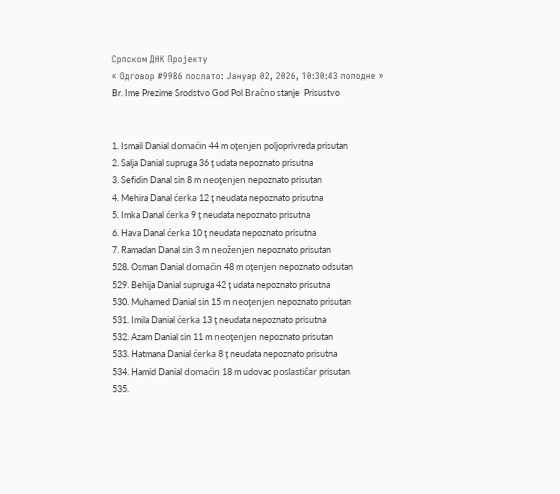Српском ДНК Пројекту
« Одговор #9986 послато: Јануар 02, 2026, 10:30:43 поподне »
Br. Ime Prezime Srodstvo God Pol Braĉno stanje  Prisustvo


1. Ismail Danial domaćin 44 m oţenjen poljoprivreda prisutan
2. Salja Danial supruga 36 ţ udata nepoznato prisutna
3. Sefidin Danal sin 8 m neoţenjen nepoznato prisutan
4. Mehira Danal ćerka 12 ţ neudata nepoznato prisutna
5. Imka Danal ćerka 9 ţ neudata nepoznato prisutna
6. Hava Danal ćerka 10 ţ neudata nepoznato prisutna
7. Ramadan Danal sin 3 m neoženjen nepoznato prisutan
528. Osman Danial domaćin 48 m oţenjen nepoznato odsutan
529. Behija Danial supruga 42 ţ udata nepoznato prisutna
530. Muhamed Danial sin 15 m neoţenjen nepoznato prisutan
531. Imila Danial ćerka 13 ţ neudata nepoznato prisutna
532. Azam Danial sin 11 m neoţenjen nepoznato prisutan
533. Hatmana Danial ćerka 8 ţ neudata nepoznato prisutna
534. Hamid Danial domaćin 18 m udovac poslastiĉar prisutan
535.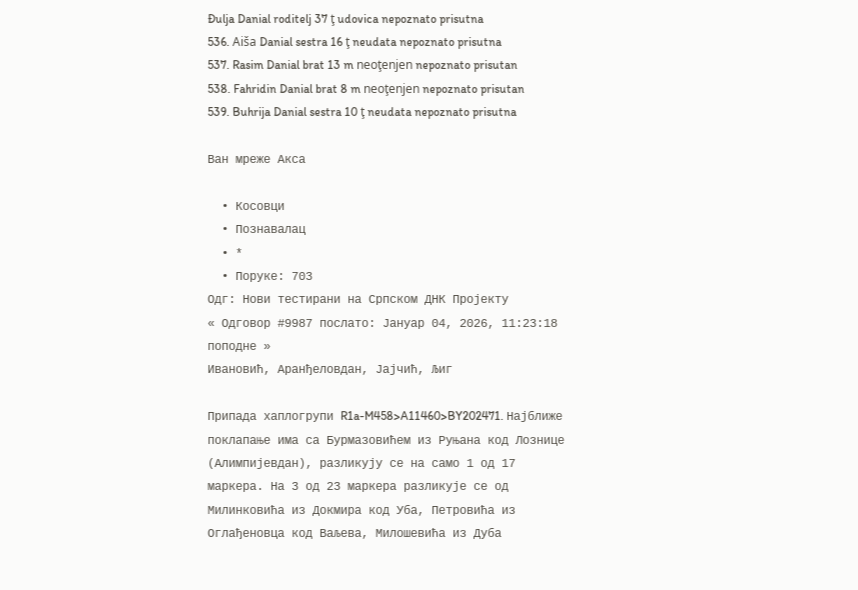Đulja Danial roditelj 37 ţ udovica nepoznato prisutna
536. Aiša Danial sestra 16 ţ neudata nepoznato prisutna
537. Rasim Danial brat 13 m neoţenjen nepoznato prisutan
538. Fahridin Danial brat 8 m neoţenjen nepoznato prisutan
539. Buhrija Danial sestra 10 ţ neudata nepoznato prisutna

Ван мреже Акса

  • Косовци
  • Познавалац
  • *
  • Поруке: 703
Одг: Нови тестирани на Српском ДНК Пројекту
« Одговор #9987 послато: Јануар 04, 2026, 11:23:18 поподне »
Ивановић, Аранђеловдан, Јајчић, Љиг

Припада хаплогрупи R1a-M458>A11460>BY202471. Најближе поклапање има са Бурмазовићем из Руњана код Лознице (Алимпијевдан), разликују се на само 1 од 17 маркера. На 3 од 23 маркера разликује се од Милинковића из Докмира код Уба, Петровића из Оглађеновца код Ваљева, Милошевића из Дуба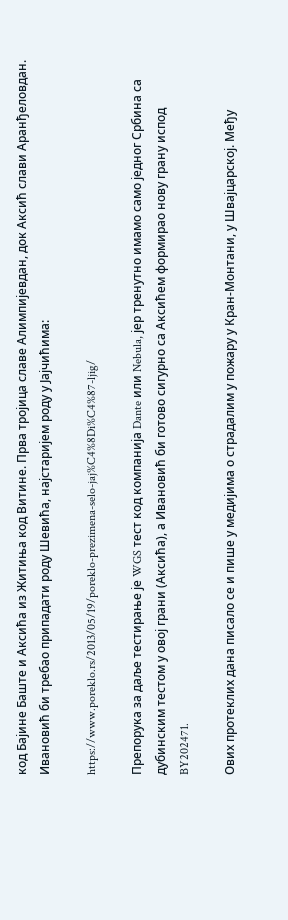код Бајине Баште и Аксића из Житиња код Витине. Прва тројица славе Алимпијевдан, док Аксић слави Аранђеловдан. Ивановић би требао припадати роду Шевића, најстаријем роду у Јајчићима:

https://www.poreklo.rs/2013/05/19/poreklo-prezimena-selo-jaj%C4%8Di%C4%87-ljig/

Препорука за даље тестирање је WGS тест код компанија Dante или Nebula, јер тренутно имамо само једног Србина са дубинским тестом у овој грани (Аксића), а Ивановић би готово сигурно са Аксићем формирао нову грану испод BY202471.

Ових протеклих дана писало се и пише у медијима о страдалим у пожару у Кран-Монтани, у Швајцарској. Међу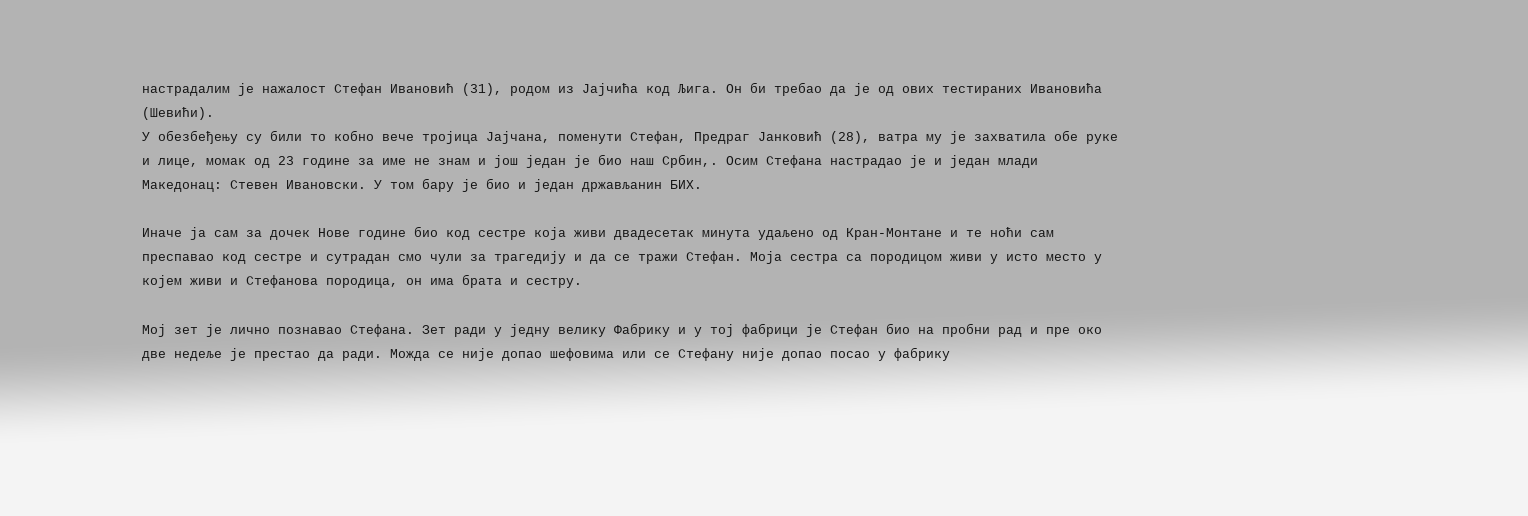настрадалим је нажалост Стефан Ивановић (31), родом из Јајчића код Љига. Он би требао да је од ових тестираних Ивановића (Шевићи).
У обезбеђењу су били то кобно вече тројица Јајчана, поменути Стефан, Предраг Јанковић (28), ватра му је захватила обе руке и лице, момак од 23 године за име не знам и још један је био наш Србин,. Осим Стефана настрадао је и један млади Македонац: Стевен Ивановски. У том бару је био и један држављанин БИХ.

Иначе ја сам за дочек Нове године био код сестре која живи двадесетак минута удаљено од Кран-Монтане и те ноћи сам преспавао код сестре и сутрадан смо чули за трагедију и да се тражи Стефан. Моја сестра са породицом живи у исто место у којем живи и Стефанова породица, он има брата и сестру.

Мој зет је лично познавао Стефана. Зет ради у једну велику Фабрику и у тој фабрици је Стефан био на пробни рад и пре око две недеље је престао да ради. Можда се није допао шефовима или се Стефану није допао посао у фабрику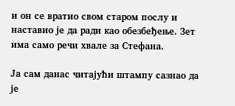и он се вратио свом старом послу и наставио је да ради као обезбеђење. Зет има само речи хвале за Стефана.

Ја сам данас читајући штампу сазнао да је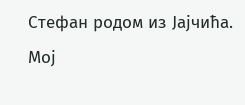Стефан родом из Јајчића. Мој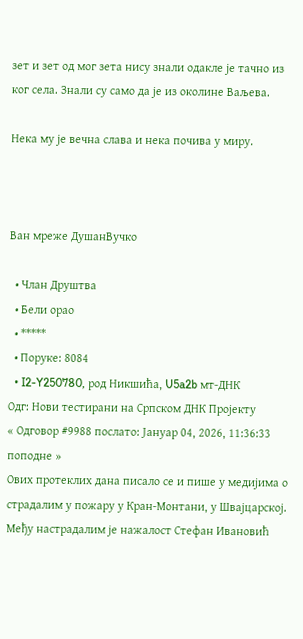зет и зет од мог зета нису знали одакле је тачно из ког села. Знали су само да је из околине Ваљева.

Нека му је вечна слава и нека почива у миру.



Ван мреже ДушанВучко

  • Члан Друштва
  • Бели орао
  • *****
  • Поруке: 8084
  • I2-Y250780, род Никшића, U5a2b мт-ДНК
Одг: Нови тестирани на Српском ДНК Пројекту
« Одговор #9988 послато: Јануар 04, 2026, 11:36:33 поподне »
Ових протеклих дана писало се и пише у медијима о страдалим у пожару у Кран-Монтани, у Швајцарској. Међу настрадалим је нажалост Стефан Ивановић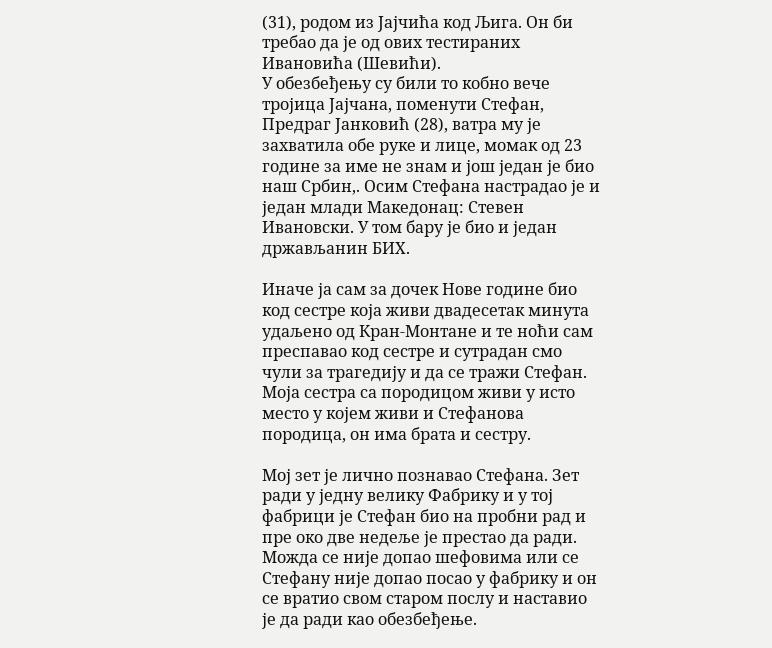(31), родом из Јајчића код Љига. Он би требао да је од ових тестираних Ивановића (Шевићи).
У обезбеђењу су били то кобно вече тројица Јајчана, поменути Стефан, Предраг Јанковић (28), ватра му је захватила обе руке и лице, момак од 23 године за име не знам и још један је био наш Србин,. Осим Стефана настрадао је и један млади Македонац: Стевен Ивановски. У том бару је био и један држављанин БИХ.

Иначе ја сам за дочек Нове године био код сестре која живи двадесетак минута удаљено од Кран-Монтане и те ноћи сам преспавао код сестре и сутрадан смо чули за трагедију и да се тражи Стефан. Моја сестра са породицом живи у исто место у којем живи и Стефанова породица, он има брата и сестру.

Мој зет је лично познавао Стефана. Зет ради у једну велику Фабрику и у тој фабрици је Стефан био на пробни рад и пре око две недеље је престао да ради. Можда се није допао шефовима или се Стефану није допао посао у фабрику и он се вратио свом старом послу и наставио је да ради као обезбеђење.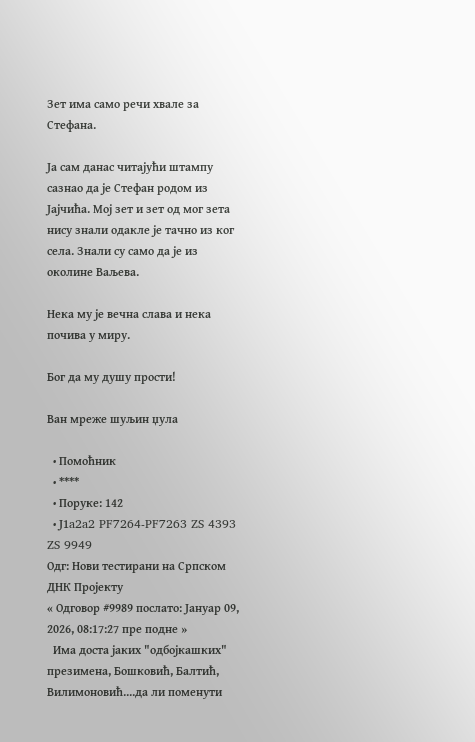Зет има само речи хвале за Стефана.

Ја сам данас читајући штампу сазнао да је Стефан родом из Јајчића. Мој зет и зет од мог зета нису знали одакле је тачно из ког села. Знали су само да је из околине Ваљева.

Нека му је вечна слава и нека почива у миру.

Бог да му душу прости!

Ван мреже шуљин џула

  • Помоћник
  • ****
  • Поруке: 142
  • Ј1a2a2 PF7264-PF7263 ZS 4393 ZS 9949
Одг: Нови тестирани на Српском ДНК Пројекту
« Одговор #9989 послато: Јануар 09, 2026, 08:17:27 пре подне »
  Има доста јаких "одбојкашких" презимена, Бошковић, Балтић, Вилимоновић....да ли поменути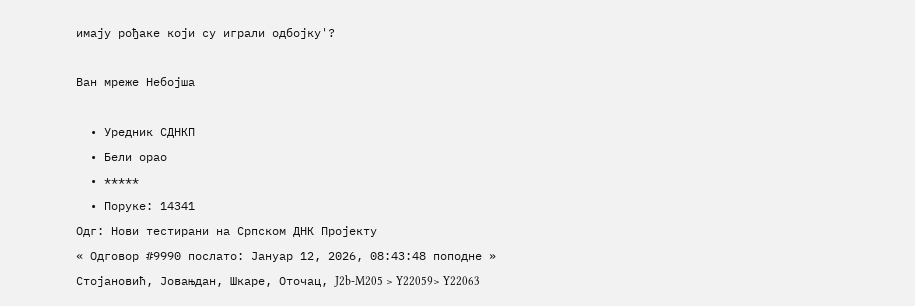имају рођаке који су играли одбојку'?

Ван мреже Небојша

  • Уредник СДНКП
  • Бели орао
  • *****
  • Поруке: 14341
Одг: Нови тестирани на Српском ДНК Пројекту
« Одговор #9990 послато: Јануар 12, 2026, 08:43:48 поподне »
Стојановић, Јовањдан, Шкаре, Оточац, J2b-M205 > Y22059> Y22063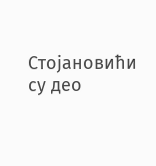Стојановићи су део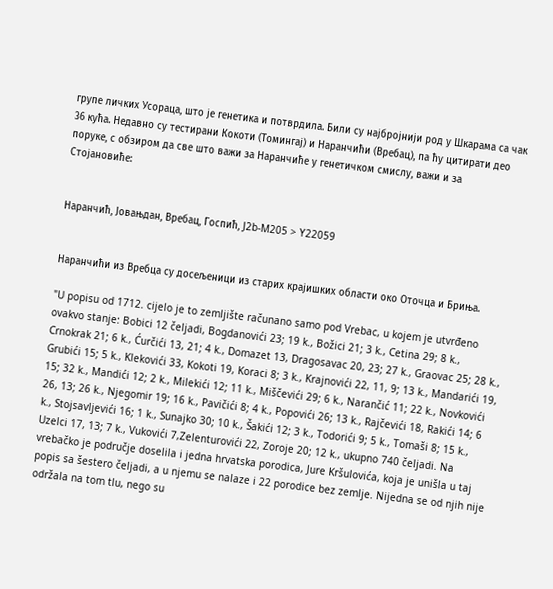групе личких Усораца, што је генетика и потврдила. Били су најбројнији род у Шкарама са чак 36 кућа. Недавно су тестирани Кокоти (Томингај) и Наранчићи (Вребац), па ћу цитирати део поруке, с обзиром да све што важи за Наранчиће у генетичком смислу, важи и за Стојановиће:


Наранчић, Јовањдан, Вребац, Госпић, J2b-M205 > Y22059


Наранчићи из Вребца су досељеници из старих крајишких области око Оточца и Бриња.

"U popisu od 1712. cijelo je to zemljište računano samo pod Vrebac, u kojem je utvrđeno ovakvo stanje: Bobici 12 čeljadi, Bogdanovići 23; 19 k., Božici 21; 3 k., Cetina 29; 8 k., Crnokrak 21; 6 k., Ćurčići 13, 21; 4 k., Domazet 13, Dragosavac 20, 23; 27 k., Graovac 25; 28 k., Grubići 15; 5 k., Klekovići 33, Kokoti 19, Koraci 8; 3 k., Krajnovići 22, 11, 9; 13 k., Mandarići 19, 15; 32 k., Mandići 12; 2 k., Milekići 12; 11 k., Miščevići 29; 6 k., Narančić 11; 22 k., Novkovići 26, 13; 26 k., Njegomir 19; 16 k., Pavičići 8; 4 k., Popovići 26; 13 k., Rajčevići 18, Rakići 14; 6 k., Stojsavljevići 16; 1 k., Sunajko 30; 10 k., Šakići 12; 3 k., Todorići 9; 5 k., Tomaši 8; 15 k., Uzelci 17, 13; 7 k., Vukovići 7,Zelenturovići 22, Zoroje 20; 12 k., ukupno 740 čeljadi. Na vrebačko je područje doselila i jedna hrvatska porodica, Jure Kršulovića, koja je unišla u taj popis sa šestero čeljadi, a u njemu se nalaze i 22 porodice bez zemlje. Nijedna se od njih nije održala na tom tlu, nego su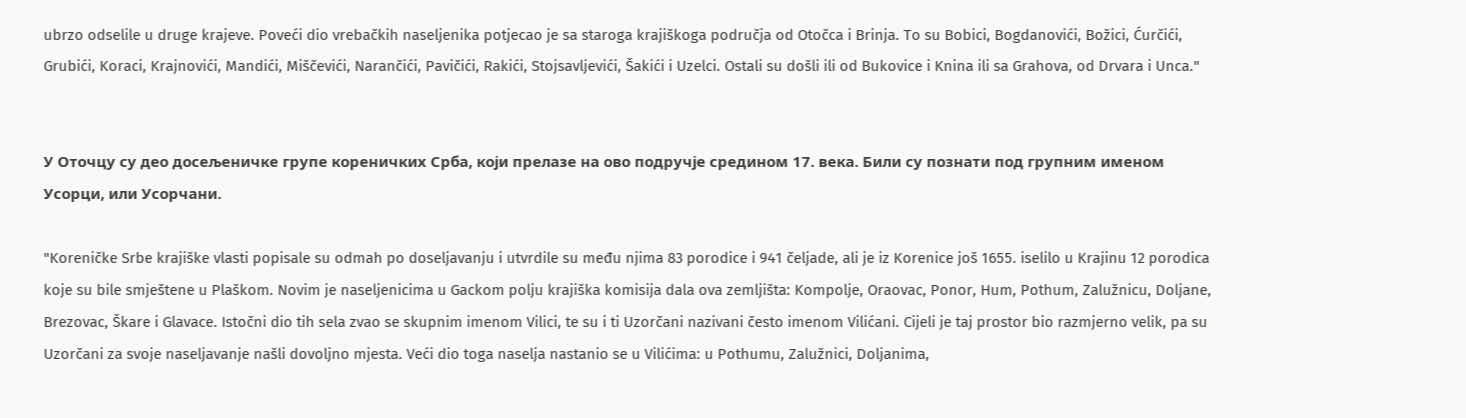ubrzo odselile u druge krajeve. Poveći dio vrebačkih naseljenika potjecao je sa staroga krajiškoga područja od Otočca i Brinja. To su Bobici, Bogdanovići, Božici, Ćurčići, Grubići, Koraci, Krajnovići, Mandići, Miščevići, Narančići, Pavičići, Rakići, Stojsavljevići, Šakići i Uzelci. Ostali su došli ili od Bukovice i Knina ili sa Grahova, od Drvara i Unca."


У Оточцу су део досељеничке групе кореничких Срба, који прелазе на ово подручје средином 17. века. Били су познати под групним именом Усорци, или Усорчани.

"Koreničke Srbe krajiške vlasti popisale su odmah po doseljavanju i utvrdile su među njima 83 porodice i 941 čeljade, ali je iz Korenice još 1655. iselilo u Krajinu 12 porodica koje su bile smještene u Plaškom. Novim je naseljenicima u Gackom polju krajiška komisija dala ova zemljišta: Kompolje, Oraovac, Ponor, Hum, Pothum, Zalužnicu, Doljane, Brezovac, Škare i Glavace. Istočni dio tih sela zvao se skupnim imenom Vilici, te su i ti Uzorčani nazivani često imenom Vilićani. Cijeli je taj prostor bio razmjerno velik, pa su Uzorčani za svoje naseljavanje našli dovoljno mjesta. Veći dio toga naselja nastanio se u Vilićima: u Pothumu, Zalužnici, Doljanima,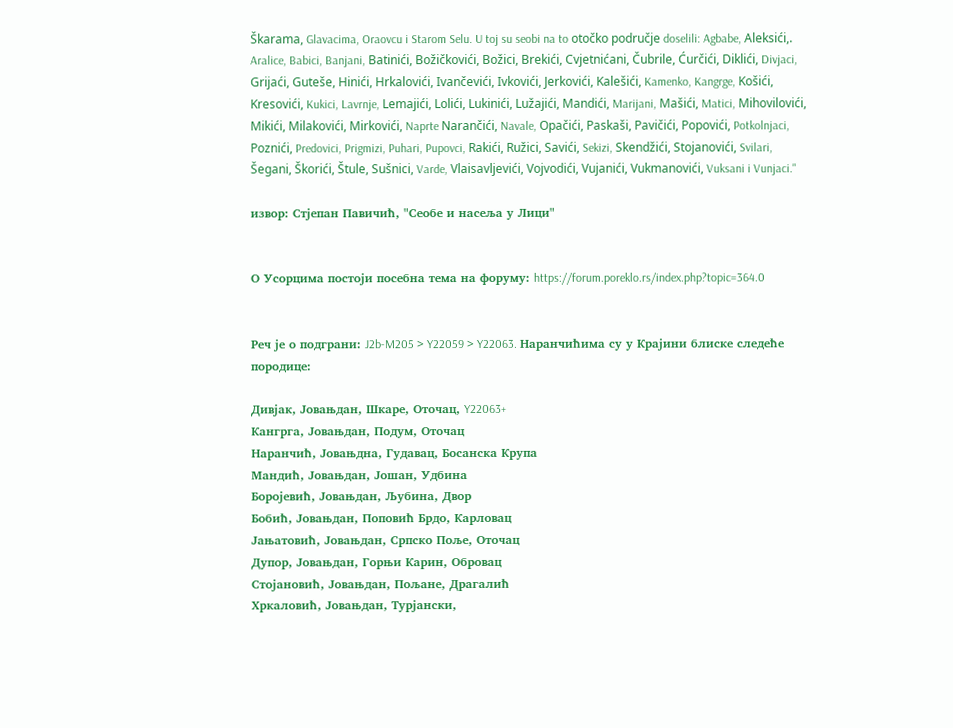Škarama, Glavacima, Oraovcu i Starom Selu. U toj su seobi na to otočko područje doselili: Agbabe, Aleksići,. Aralice, Babici, Banjani, Batinići, Božičkovići, Božici, Brekići, Cvjetnićani, Čubrile, Ćurčići, Diklići, Divjaci, Grijaći, Guteše, Hinići, Hrkalovići, Ivančevići, Ivkovići, Jerkovići, Kalešići, Kamenko, Kangrge, Košići, Kresovići, Kukici, Lavrnje, Lemajići, Lolići, Lukinići, Lužajići, Mandići, Marijani, Mašići, Matici, Mihovilovići, Mikići, Milakovići, Mirkovići, Naprte Narančići, Navale, Opačići, Paskaši, Pavičići, Popovići, Potkolnjaci, Poznići, Predovici, Prigmizi, Puhari, Pupovci, Rakići, Ružici, Savići, Sekizi, Skendžići, Stojanovići, Svilari, Šegani, Škorići, Štule, Sušnici, Varde, Vlaisavljevići, Vojvodići, Vujanići, Vukmanovići, Vuksani i Vunjaci."

извор: Стјепан Павичић, "Сеобе и насеља у Лици"


О Усорцима постоји посебна тема на форуму: https://forum.poreklo.rs/index.php?topic=364.0


Реч је о подграни: J2b-M205 > Y22059 > Y22063. Наранчићима су у Крајини блиске следеће породице:

Дивјак, Јовањдан, Шкаре, Оточац, Y22063+
Кангрга, Јовањдан, Подум, Оточац
Наранчић, Јовањдна, Гудавац, Босанска Крупа
Мандић, Јовањдан, Јошан, Удбина
Боројевић, Јовањдан, Љубина, Двор
Бобић, Јовањдан, Поповић Брдо, Карловац
Јањатовић, Јовањдан, Српско Поље, Оточац
Дупор, Јовањдан, Горњи Карин, Обровац
Стојановић, Јовањдан, Пољане, Драгалић
Хркаловић, Јовањдан, Турјански,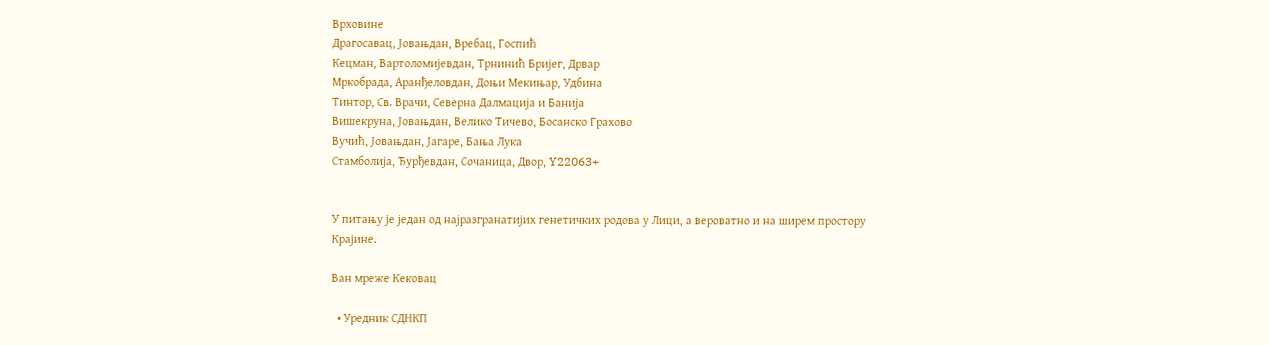Врховине
Драгосавац, Јовањдан, Вребац, Госпић
Кецман, Вартоломијевдан, Трнинић Бријег, Дрвар
Мркобрада, Аранђеловдан, Доњи Мекињар, Удбина
Тинтор, Св. Врачи, Северна Далмација и Банија
Вишекруна, Јовањдан, Велико Тичево, Босанско Грахово
Вучић, Јовањдан, Јагаре, Бања Лука
Стамболија, Ђурђевдан, Сочаница, Двор, Y22063+


У питању је један од најразгранатијих генетичких родова у Лици, а вероватно и на ширем простору Крајине.

Ван мреже Кековац

  • Уредник СДНКП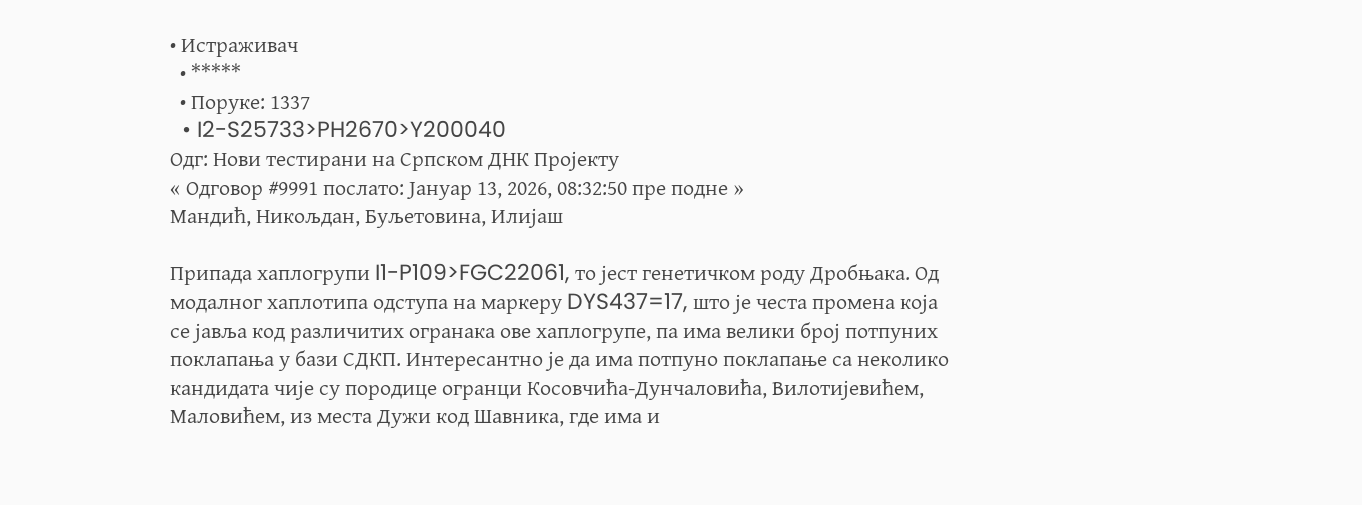• Истраживач
  • *****
  • Поруке: 1337
  • I2-S25733>PH2670>Y200040
Одг: Нови тестирани на Српском ДНК Пројекту
« Одговор #9991 послато: Јануар 13, 2026, 08:32:50 пре подне »
Мандић, Никољдан, Буљетовина, Илијаш

Припада хаплогрупи I1-P109>FGC22061, то јест генетичком роду Дробњака. Од модалног хаплотипа одступа на маркеру DYS437=17, што је честа промена која се јавља код различитих огранака ове хаплогрупе, па има велики број потпуних поклапања у бази СДКП. Интересантно је да има потпуно поклапање са неколико кандидата чије су породице огранци Косовчића-Дунчаловића, Вилотијевићем, Маловићем, из места Дужи код Шавника, где има и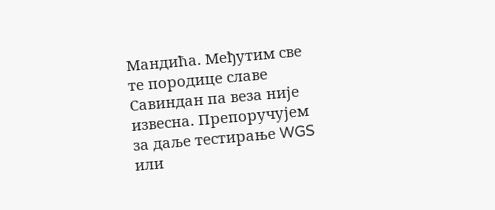Мандића. Међутим све те породице славе Савиндан па веза није извесна. Препоручујем за даље тестирање WGS или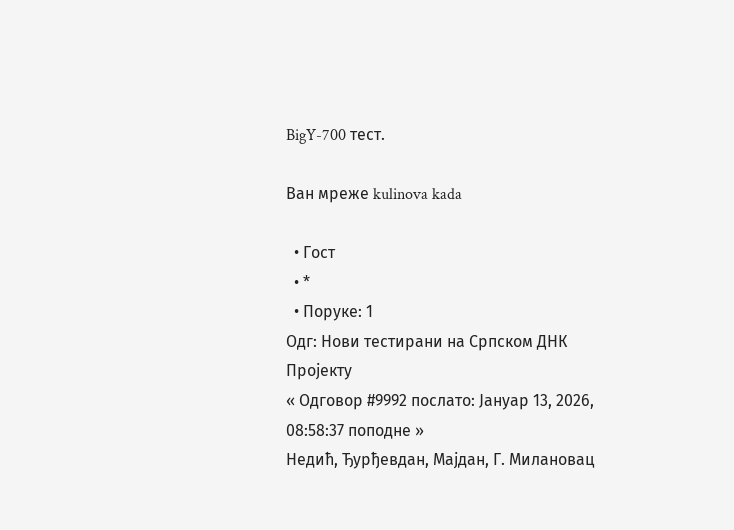BigY-700 тест.

Ван мреже kulinova kada

  • Гост
  • *
  • Поруке: 1
Одг: Нови тестирани на Српском ДНК Пројекту
« Одговор #9992 послато: Јануар 13, 2026, 08:58:37 поподне »
Недић, Ђурђевдан, Мајдан, Г. Милановац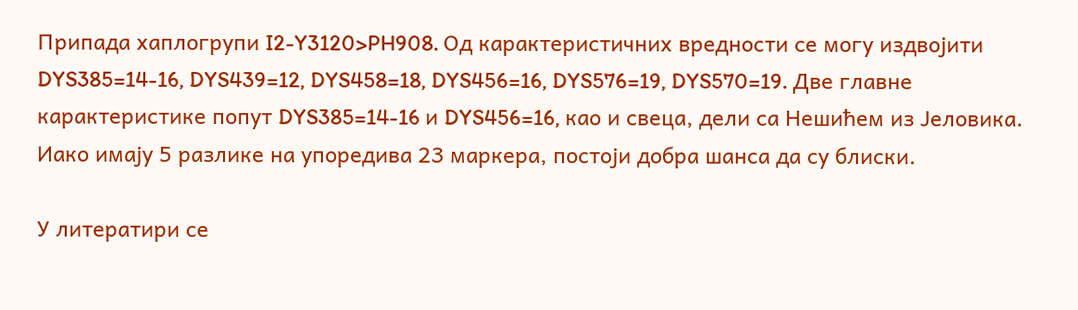Припада хаплогрупи I2-Y3120>PH908. Од карактеристичних вредности се могу издвојити DYS385=14-16, DYS439=12, DYS458=18, DYS456=16, DYS576=19, DYS570=19. Две главне карактеристике попут DYS385=14-16 и DYS456=16, као и свеца, дели са Нешићем из Јеловика. Иако имају 5 разлике на упоредива 23 маркера, постоји добра шанса да су блиски.

У литератири се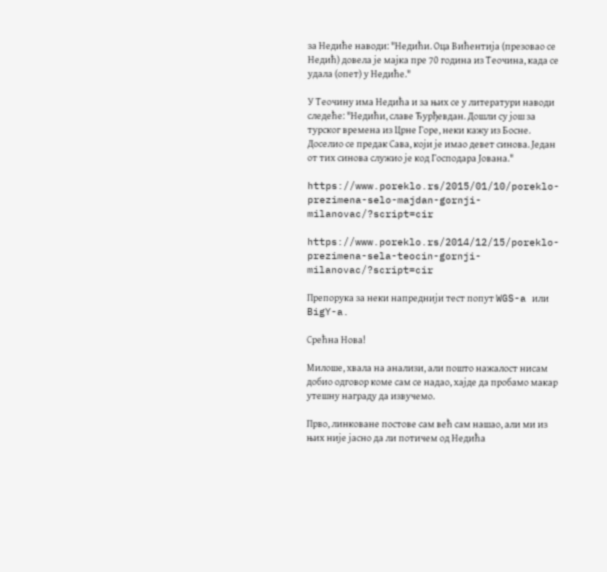за Недиће наводи: "Недићи. Оца Вићентија (презовао се Недић) довела је мајка пре 70 година из Теочина, када се удала (опет) у Недиће."

У Теочину има Недића и за њих се у литератури наводи следеће: "Недићи, славе Ђурђевдан. Дошли су још за турског времена из Црне Горе, неки кажу из Босне. Доселио се предак Сава, који је имао девет синова. Један от тих синова служио је код Господара Јована."

https://www.poreklo.rs/2015/01/10/poreklo-prezimena-selo-majdan-gornji-milanovac/?script=cir

https://www.poreklo.rs/2014/12/15/poreklo-prezimena-sela-teocin-gornji-milanovac/?script=cir

Препорука за неки напреднији тест попут WGS-a или BigY-a.

Срећна Нова!

Милоше, хвала на анализи, али пошто нажалост нисам добио одговор коме сам се надао, хајде да пробамо макар утешну награду да извучемо.

Прво, линковане постове сам већ сам нашао, али ми из њих није јасно да ли потичем од Недића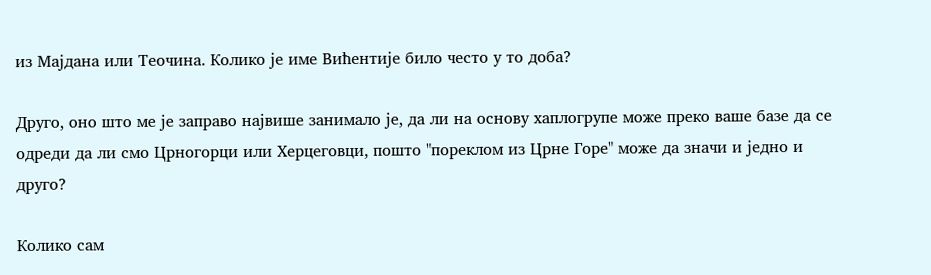из Мајдана или Теочина. Колико је име Вићентије било често у то доба?

Друго, оно што ме је заправо највише занимало је, да ли на основу хаплогрупе може преко ваше базе да се одреди да ли смо Црногорци или Херцеговци, пошто "пореклом из Црне Горе" може да значи и једно и друго?

Колико сам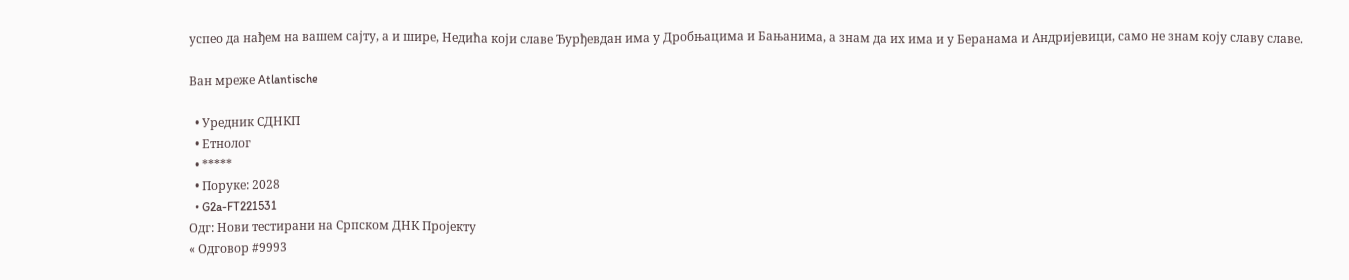успео да нађем на вашем сајту, а и шире, Недића који славе Ђурђевдан има у Дробњацима и Бањанима, а знам да их има и у Беранама и Андријевици, само не знам коју славу славе.

Ван мреже Atlantische

  • Уредник СДНКП
  • Етнолог
  • *****
  • Поруке: 2028
  • G2a-FT221531
Одг: Нови тестирани на Српском ДНК Пројекту
« Одговор #9993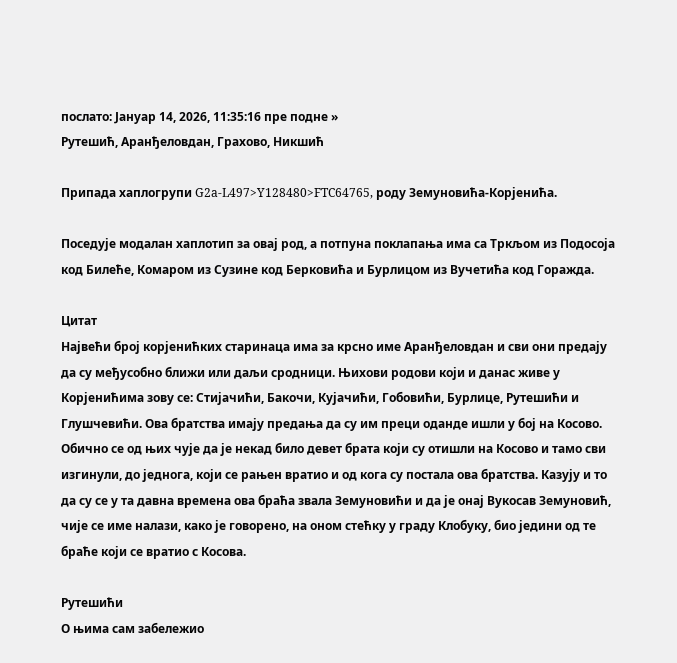послато: Јануар 14, 2026, 11:35:16 пре подне »
Рутешић, Аранђеловдан, Грахово, Никшић

Припада хаплогрупи G2a-L497>Y128480>FTC64765, роду Земуновића-Корјенића.

Поседује модалан хаплотип за овај род, а потпуна поклапања има са Тркљом из Подосоја код Билеће, Комаром из Сузине код Берковића и Бурлицом из Вучетића код Горажда.

Цитат
Највећи број корјенићких старинаца има за крсно име Аранђеловдан и сви они предају да су међусобно ближи или даљи сродници. Њихови родови који и данас живе у Корјенићима зову се: Стијачићи, Бакочи, Кујачићи, Гобовићи, Бурлице, Рутешићи и Глушчевићи. Ова братства имају предања да су им преци оданде ишли у бој на Косово. Обично се од њих чује да је некад било девет брата који су отишли на Косово и тамо сви изгинули, до једнога, који се рањен вратио и од кога су постала ова братства. Казују и то да су се у та давна времена ова браћа звала Земуновићи и да је онај Вукосав Земуновић, чије се име налази, како је говорено, на оном стећку у граду Клобуку, био једини од те браће који се вратио с Косова.

Рутешићи
О њима сам забележио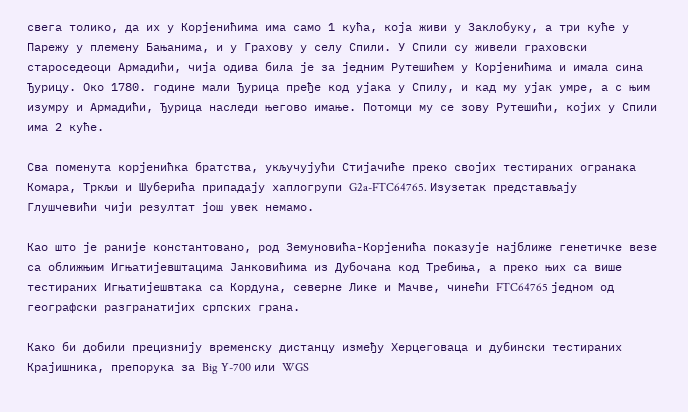свега толико, да их у Корјенићима има само 1 кућа, која живи у Заклобуку, а три куће у Парежу у племену Бањанима, и у Грахову у селу Спили. У Спили су живели граховски староседеоци Армадићи, чија одива била је за једним Рутешићем у Корјенићима и имала сина Ђурицу. Око 1780. године мали Ђурица пређе код ујака у Спилу, и кад му ујак умре, а с њим изумру и Армадићи, Ђурица наследи његово имање. Потомци му се зову Рутешићи, којих у Спили има 2 куће.

Сва поменута корјенићка братства, укључујући Стијачиће преко својих тестираних огранака Комара, Тркљи и Шуберића припадају хаплогрупи G2a-FTC64765. Изузетак представљају Глушчевићи чији резултат још увек немамо.

Као што је раније константовано, род Земуновића-Корјенића показује најближе генетичке везе са оближњим Игњатијевштацима Јанковићима из Дубочана код Требиња, а преко њих са више тестираних Игњатијешвтака са Кордуна, северне Лике и Мачве, чинећи FTC64765 једном од географски разгранатијих српских грана.

Како би добили прецизнију временску дистанцу између Херцеговаца и дубински тестираних Крајишника, препорука за Big Y-700 или WGS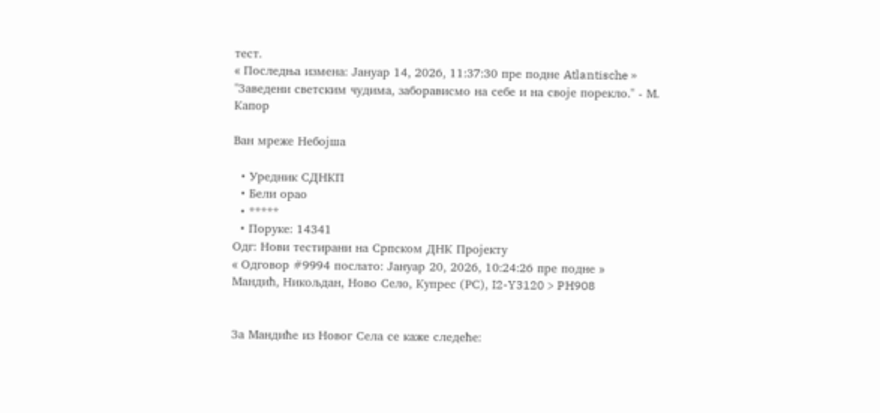тест.
« Последња измена: Јануар 14, 2026, 11:37:30 пре подне Atlantische »
''Заведени светским чудима, заборависмо на себе и на своје порекло." - М. Капор

Ван мреже Небојша

  • Уредник СДНКП
  • Бели орао
  • *****
  • Поруке: 14341
Одг: Нови тестирани на Српском ДНК Пројекту
« Одговор #9994 послато: Јануар 20, 2026, 10:24:26 пре подне »
Мандић, Никољдан, Ново Село, Купрес (РС), I2-Y3120 > PH908


За Мандиће из Новог Села се каже следеће: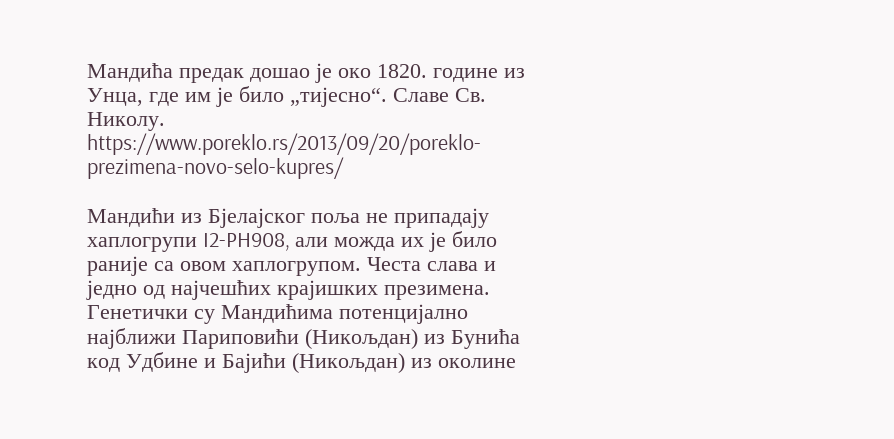Мандића предак дошао је око 1820. године из Унца, где им је било „тијесно“. Славе Св. Николу.
https://www.poreklo.rs/2013/09/20/poreklo-prezimena-novo-selo-kupres/

Мандићи из Бјелајског поља не припадају хаплогрупи I2-PH908, али можда их је било раније са овом хаплогрупом. Честа слава и једно од најчешћих крајишких презимена. Генетички су Мандићима потенцијално најближи Париповићи (Никољдан) из Бунића код Удбине и Бајићи (Никољдан) из околине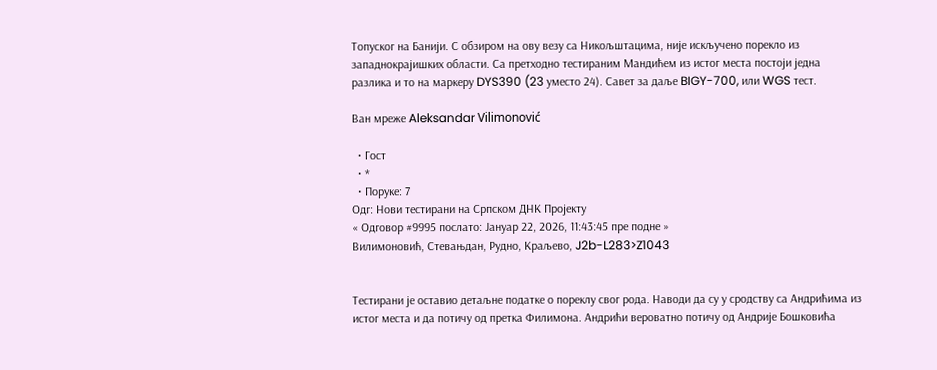Топуског на Банији. С обзиром на ову везу са Никољштацима, није искључено порекло из западнокрајишких области. Са претходно тестираним Мандићем из истог места постоји једна разлика и то на маркеру DYS390 (23 уместо 24). Савет за даље BIGY-700, или WGS тест.

Ван мреже Aleksandar Vilimonović

  • Гост
  • *
  • Поруке: 7
Одг: Нови тестирани на Српском ДНК Пројекту
« Одговор #9995 послато: Јануар 22, 2026, 11:43:45 пре подне »
Вилимоновић, Стевањдан, Рудно, Краљево, J2b-L283>Z1043


Тестирани је оставио детаљне податке о пореклу свог рода. Наводи да су у сродству са Андрићима из истог места и да потичу од претка Филимона. Андрићи вероватно потичу од Андрије Бошковића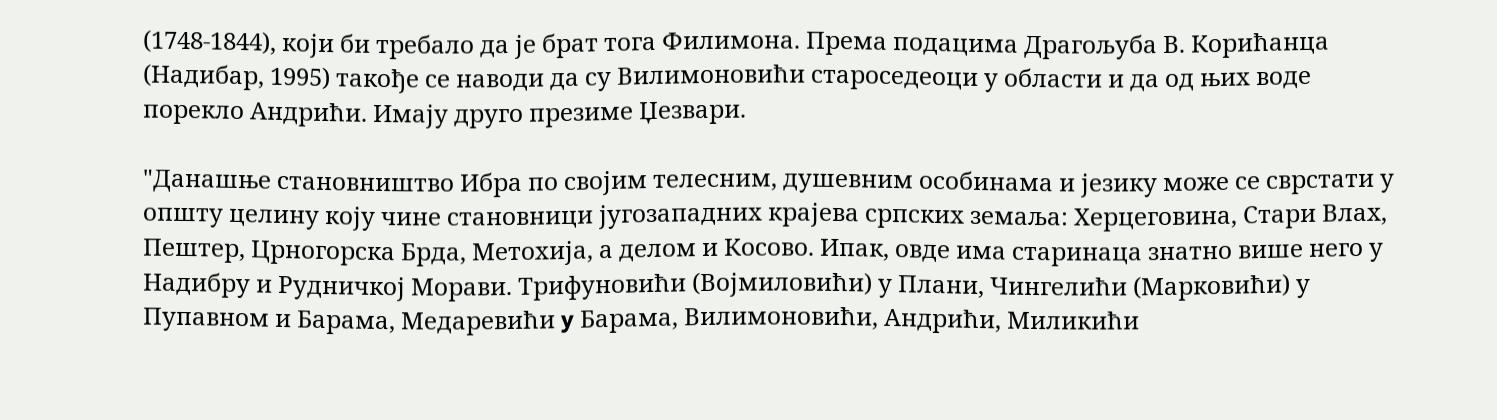(1748-1844), који би требало да је брат тога Филимона. Према подацима Драгољуба В. Корићанца (Надибар, 1995) такође се наводи да су Вилимоновићи староседеоци у области и да од њих воде порекло Андрићи. Имају друго презиме Џезвари.

"Данашње становништво Ибра по својим телесним, душевним особинама и језику може се сврстати у општу целину коју чине становници југозападних крајева српских земаља: Херцеговина, Стари Влах, Пештер, Црногорска Брда, Метохија, а делом и Косово. Ипак, овде има старинаца знатно више него у Надибру и Рудничкој Морави. Трифуновићи (Војмиловићи) у Плани, Чингелићи (Марковићи) у Пупавном и Барама, Медаревићи y Барама, Вилимоновићи, Андрићи, Миликићи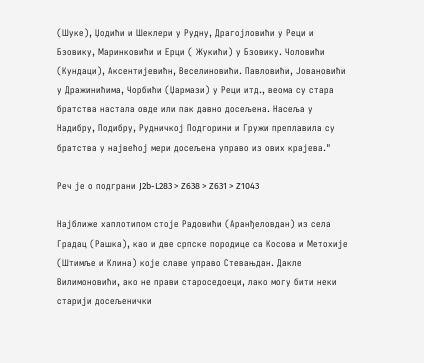(Шуке), Џодићи и Шеклери у Рудну, Драгојловићи у Реци и Бзовику, Маринковићи и Ерци ( Жукићи) у Бзовику. Чоловићи (Кундаци), Аксентијевићн, Веселиновићи. Павловићи, Јовановићи у Дражинићима, Чорбићи (Џармази) у Реци итд., веома су стара братства настала овде или пак давно досељена. Насеља у Надибру, Подибру, Рудничкој Подгорини и Гружи преплавила су братства у највећој мери досељена управо из ових крајева."

Реч је о подграни J2b-L283 > Z638 > Z631 > Z1043

Најближе хаплотипом стоје Радовићи (Аранђеловдан) из села Градац (Рашка), као и две српске породице са Косова и Метохије (Штимље и Клина) које славе управо Стевањдан. Дакле Вилимоновићи, ако не прави староседоеци, лако могу бити неки старији досељенички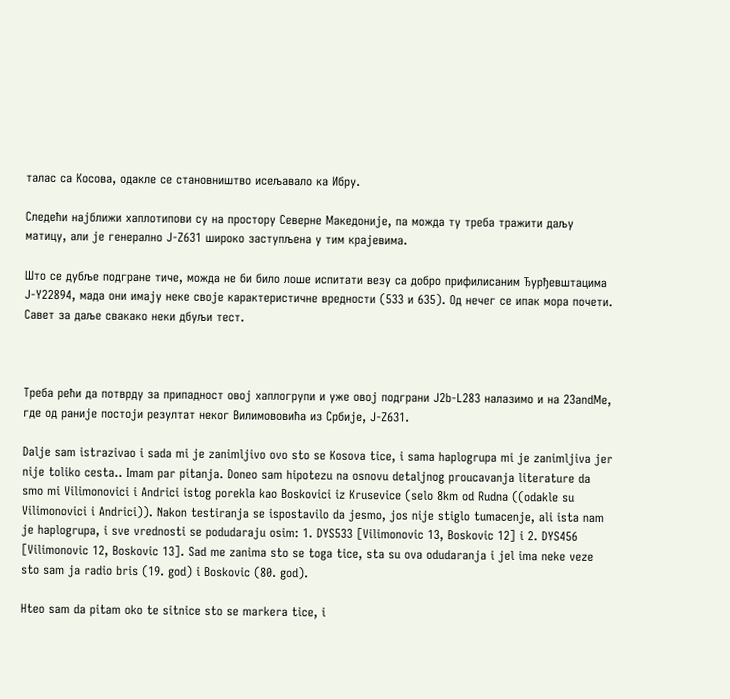талас са Косова, одакле се становништво исељавало ка Ибру.

Следећи најближи хаплотипови су на простору Северне Македоније, па можда ту треба тражити даљу матицу, али је генерално J-Z631 широко заступљена у тим крајевима.

Што се дубље подгране тиче, можда не би било лоше испитати везу са добро прифилисаним Ђурђевштацима J-Y22894, мада они имају неке своје карактеристичне вредности (533 и 635). Од нечег се ипак мора почети. Савет за даље свакако неки дбуљи тест.



Треба рећи да потврду за припадност овој хаплогрупи и уже овој подграни J2b-L283 налазимо и на 23andMe, где од раније постоји резултат неког Вилимововића из Србије, J-Z631.

Dalje sam istrazivao i sada mi je zanimljivo ovo sto se Kosova tice, i sama haplogrupa mi je zanimljiva jer nije toliko cesta.. Imam par pitanja. Doneo sam hipotezu na osnovu detaljnog proucavanja literature da smo mi Vilimonovici i Andrici istog porekla kao Boskovici iz Krusevice (selo 8km od Rudna ((odakle su Vilimonovici i Andrici)). Nakon testiranja se ispostavilo da jesmo, jos nije stiglo tumacenje, ali ista nam je haplogrupa, i sve vrednosti se podudaraju osim: 1. DYS533 [Vilimonovic 13, Boskovic 12] i 2. DYS456 [Vilimonovic 12, Boskovic 13]. Sad me zanima sto se toga tice, sta su ova odudaranja i jel ima neke veze sto sam ja radio bris (19. god) i Boskovic (80. god).

Hteo sam da pitam oko te sitnice sto se markera tice, i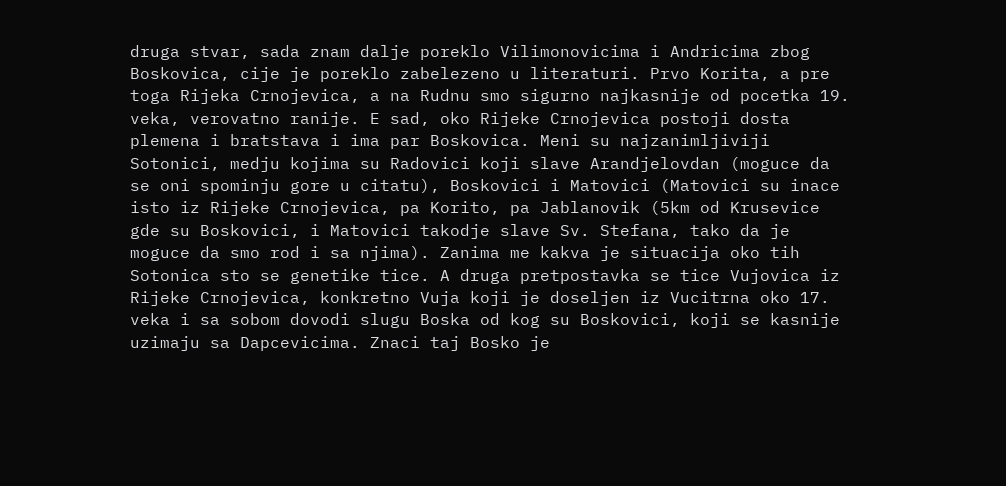druga stvar, sada znam dalje poreklo Vilimonovicima i Andricima zbog Boskovica, cije je poreklo zabelezeno u literaturi. Prvo Korita, a pre toga Rijeka Crnojevica, a na Rudnu smo sigurno najkasnije od pocetka 19. veka, verovatno ranije. E sad, oko Rijeke Crnojevica postoji dosta plemena i bratstava i ima par Boskovica. Meni su najzanimljiviji Sotonici, medju kojima su Radovici koji slave Arandjelovdan (moguce da se oni spominju gore u citatu), Boskovici i Matovici (Matovici su inace isto iz Rijeke Crnojevica, pa Korito, pa Jablanovik (5km od Krusevice gde su Boskovici, i Matovici takodje slave Sv. Stefana, tako da je moguce da smo rod i sa njima). Zanima me kakva je situacija oko tih Sotonica sto se genetike tice. A druga pretpostavka se tice Vujovica iz Rijeke Crnojevica, konkretno Vuja koji je doseljen iz Vucitrna oko 17. veka i sa sobom dovodi slugu Boska od kog su Boskovici, koji se kasnije uzimaju sa Dapcevicima. Znaci taj Bosko je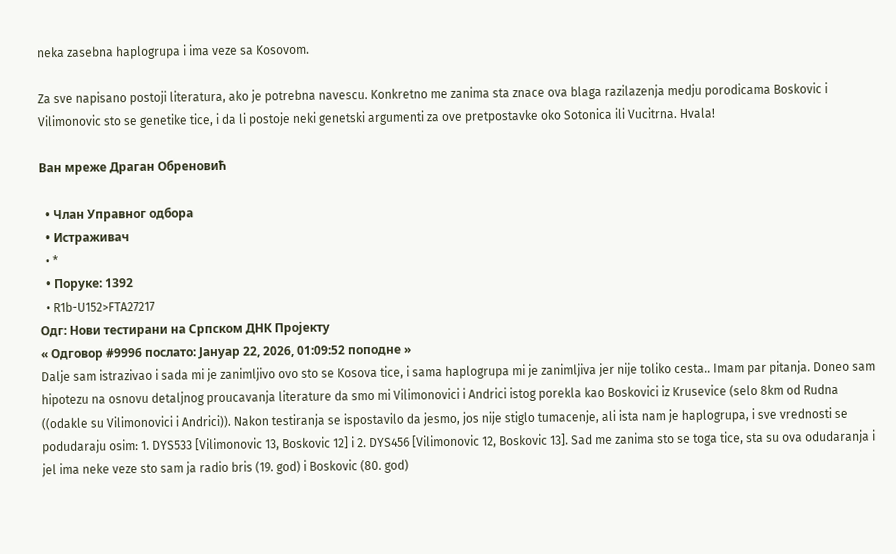neka zasebna haplogrupa i ima veze sa Kosovom.

Za sve napisano postoji literatura, ako je potrebna navescu. Konkretno me zanima sta znace ova blaga razilazenja medju porodicama Boskovic i Vilimonovic sto se genetike tice, i da li postoje neki genetski argumenti za ove pretpostavke oko Sotonica ili Vucitrna. Hvala!

Ван мреже Драган Обреновић

  • Члан Управног одбора
  • Истраживач
  • *
  • Поруке: 1392
  • R1b-U152>FTA27217
Одг: Нови тестирани на Српском ДНК Пројекту
« Одговор #9996 послато: Јануар 22, 2026, 01:09:52 поподне »
Dalje sam istrazivao i sada mi je zanimljivo ovo sto se Kosova tice, i sama haplogrupa mi je zanimljiva jer nije toliko cesta.. Imam par pitanja. Doneo sam hipotezu na osnovu detaljnog proucavanja literature da smo mi Vilimonovici i Andrici istog porekla kao Boskovici iz Krusevice (selo 8km od Rudna ((odakle su Vilimonovici i Andrici)). Nakon testiranja se ispostavilo da jesmo, jos nije stiglo tumacenje, ali ista nam je haplogrupa, i sve vrednosti se podudaraju osim: 1. DYS533 [Vilimonovic 13, Boskovic 12] i 2. DYS456 [Vilimonovic 12, Boskovic 13]. Sad me zanima sto se toga tice, sta su ova odudaranja i jel ima neke veze sto sam ja radio bris (19. god) i Boskovic (80. god)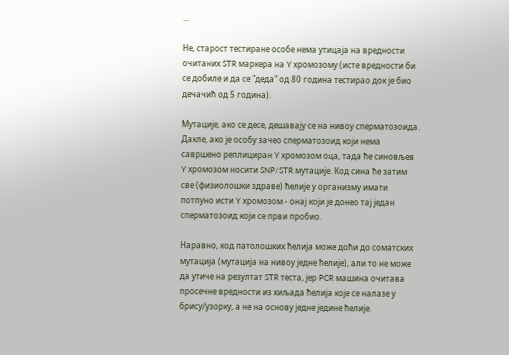...

Не, старост тестиране особе нема утицаја на вредности очитаних STR маркера на Y хромозому (исте вредности би се добиле и да се "деда" од 80 година тестирао док је био дечачић од 5 година).

Мутације, ако се десе, дешавају се на нивоу сперматозоида. Дакле, ако је особу зачео сперматозоид који нема савршено реплициран Y хромозом оца, тада ће синовљев Y хромозом носити SNP/STR мутације. Код сина ће затим све (физиолошки здраве) ћелије у организму имати потпуно исти Y хромозом - онај који је донео тај један сперматозоид који се први пробио.

Наравно, код патолошких ћелија може доћи до соматских мутација (мутација на нивоу једне ћелије), али то не може да утиче на резултат STR теста, јер PCR машина очитава просечне вредности из хиљада ћелија које се налазе у брису/узорку, а не на основу једне једине ћелије.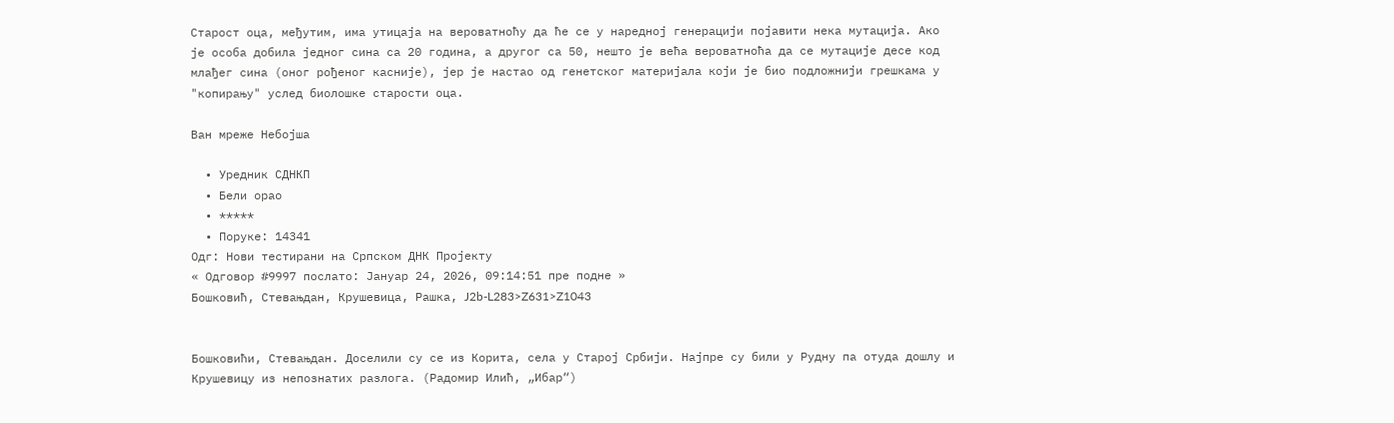Старост оца, међутим, има утицаја на вероватноћу да ће се у наредној генерацији појавити нека мутација. Ако је особа добила једног сина са 20 година, а другог са 50, нешто је већа вероватноћа да се мутације десе код млађег сина (оног рођеног касније), јер је настао од генетског материјала који је био подложнији грешкама у "копирању" услед биолошке старости оца.

Ван мреже Небојша

  • Уредник СДНКП
  • Бели орао
  • *****
  • Поруке: 14341
Одг: Нови тестирани на Српском ДНК Пројекту
« Одговор #9997 послато: Јануар 24, 2026, 09:14:51 пре подне »
Бошковић, Стевањдан, Крушевица, Рашка, J2b-L283>Z631>Z1043


Бошковићи, Стевањдан. Доселили су се из Корита, села у Старој Србији. Најпре су били у Рудну па отуда дошлу и Крушевицу из непознатих разлога. (Радомир Илић, „Ибар“)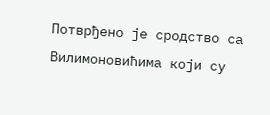Потврђено је сродство са Вилимоновићима који су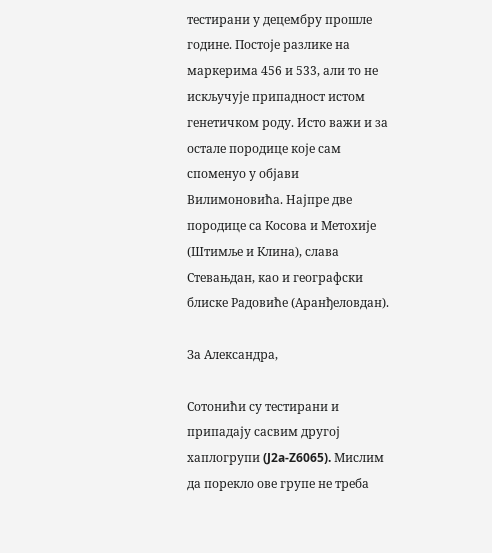тестирани у децембру прошле године. Постоје разлике на маркерима 456 и 533, али то не искључује припадност истом генетичком роду. Исто важи и за остале породице које сам споменуо у објави Вилимоновића. Најпре две породице са Косова и Метохије (Штимље и Клина), слава Стевањдан, као и географски блиске Радовиће (Аранђеловдан).

За Александра,

Сотонићи су тестирани и припадају сасвим другој хаплогрупи (J2a-Z6065). Мислим да порекло ове групе не треба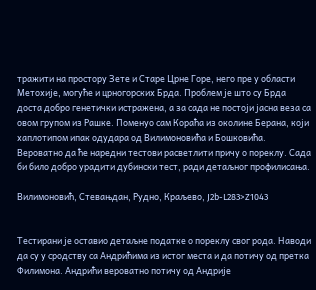тражити на простору Зете и Старе Црне Горе, него пре у области Метохије, могуће и црногорских Брда. Проблем је што су Брда доста добро генетички истражена, а за сада не постоји јасна веза са овом групом из Рашке. Поменуо сам Кораћа из околине Берана, који хаплотипом ипак одудара од Вилимоновића и Бошковића. Вероватно да ће наредни тестови расветлити причу о пореклу. Сада би било добро урадити дубински тест, ради детаљног профилисања.

Вилимоновић, Стевањдан, Рудно, Краљево, J2b-L283>Z1043


Тестирани је оставио детаљне податке о пореклу свог рода. Наводи да су у сродству са Андрићима из истог места и да потичу од претка Филимона. Андрићи вероватно потичу од Андрије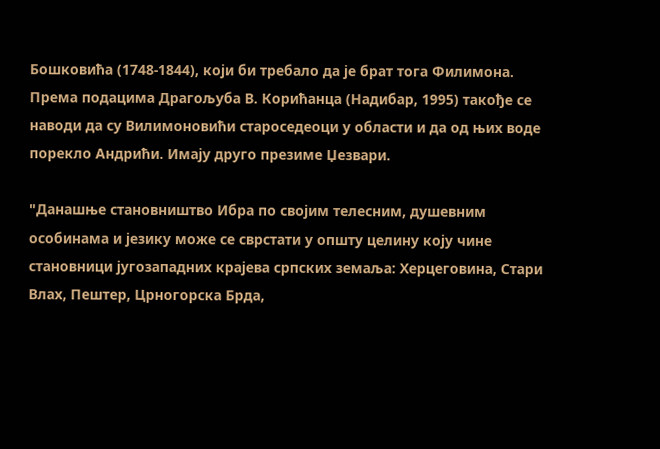Бошковића (1748-1844), који би требало да је брат тога Филимона. Према подацима Драгољуба В. Корићанца (Надибар, 1995) такође се наводи да су Вилимоновићи староседеоци у области и да од њих воде порекло Андрићи. Имају друго презиме Џезвари.

"Данашње становништво Ибра по својим телесним, душевним особинама и језику може се сврстати у општу целину коју чине становници југозападних крајева српских земаља: Херцеговина, Стари Влах, Пештер, Црногорска Брда,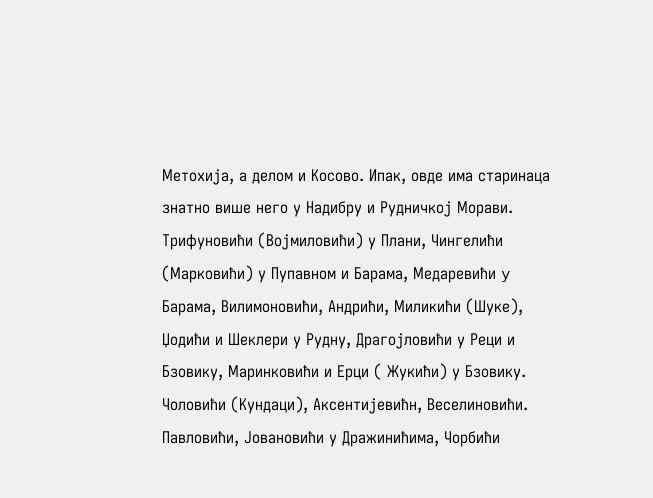Метохија, а делом и Косово. Ипак, овде има старинаца знатно више него у Надибру и Рудничкој Морави. Трифуновићи (Војмиловићи) у Плани, Чингелићи (Марковићи) у Пупавном и Барама, Медаревићи y Барама, Вилимоновићи, Андрићи, Миликићи (Шуке), Џодићи и Шеклери у Рудну, Драгојловићи у Реци и Бзовику, Маринковићи и Ерци ( Жукићи) у Бзовику. Чоловићи (Кундаци), Аксентијевићн, Веселиновићи. Павловићи, Јовановићи у Дражинићима, Чорбићи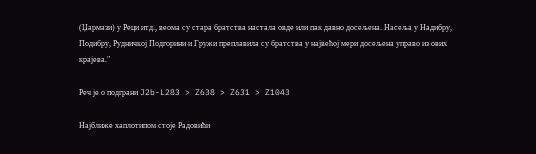(Џармази) у Реци итд., веома су стара братства настала овде или пак давно досељена. Насеља у Надибру, Подибру, Рудничкој Подгорини и Гружи преплавила су братства у највећој мери досељена управо из ових крајева."

Реч је о подграни J2b-L283 > Z638 > Z631 > Z1043

Најближе хаплотипом стоје Радовићи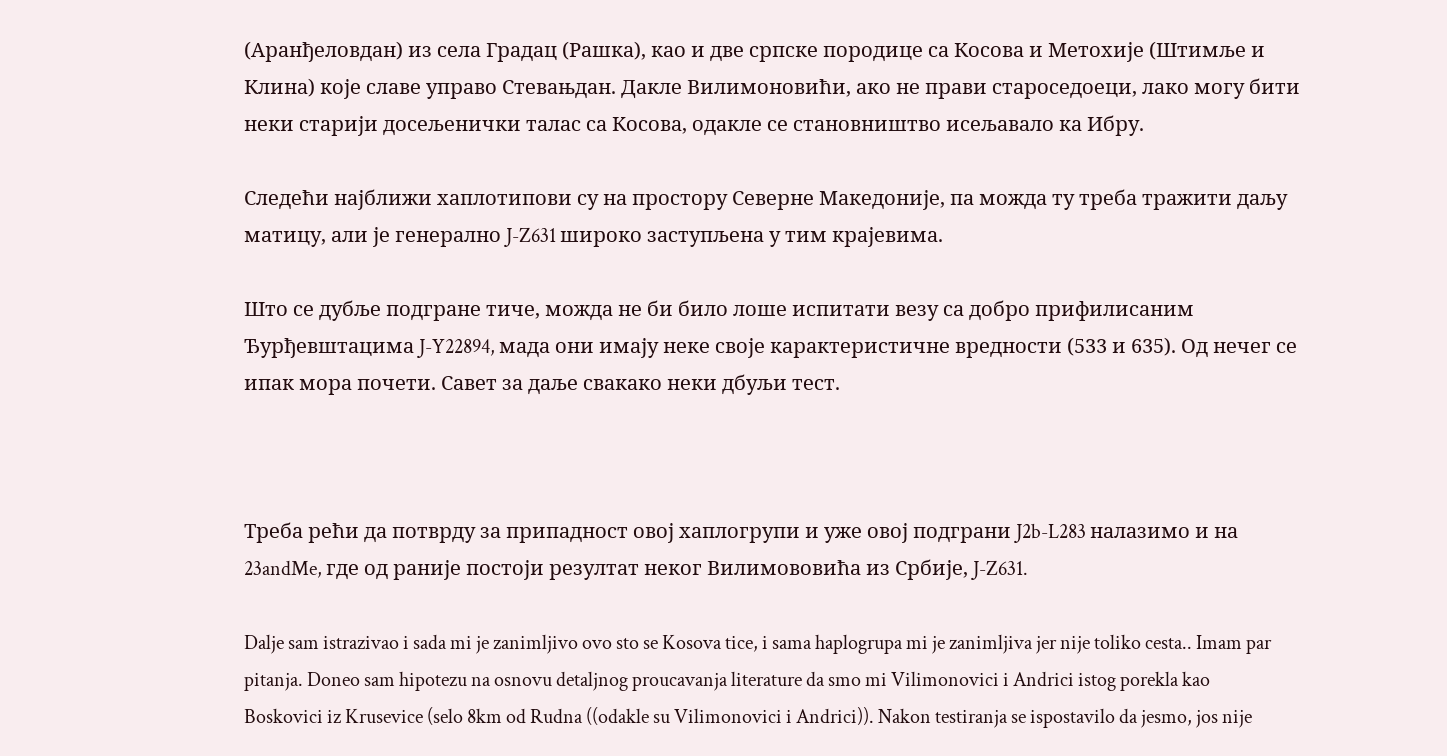(Аранђеловдан) из села Градац (Рашка), као и две српске породице са Косова и Метохије (Штимље и Клина) које славе управо Стевањдан. Дакле Вилимоновићи, ако не прави староседоеци, лако могу бити неки старији досељенички талас са Косова, одакле се становништво исељавало ка Ибру.

Следећи најближи хаплотипови су на простору Северне Македоније, па можда ту треба тражити даљу матицу, али је генерално J-Z631 широко заступљена у тим крајевима.

Што се дубље подгране тиче, можда не би било лоше испитати везу са добро прифилисаним Ђурђевштацима J-Y22894, мада они имају неке своје карактеристичне вредности (533 и 635). Од нечег се ипак мора почети. Савет за даље свакако неки дбуљи тест.



Треба рећи да потврду за припадност овој хаплогрупи и уже овој подграни J2b-L283 налазимо и на 23andMe, где од раније постоји резултат неког Вилимововића из Србије, J-Z631.

Dalje sam istrazivao i sada mi je zanimljivo ovo sto se Kosova tice, i sama haplogrupa mi je zanimljiva jer nije toliko cesta.. Imam par pitanja. Doneo sam hipotezu na osnovu detaljnog proucavanja literature da smo mi Vilimonovici i Andrici istog porekla kao Boskovici iz Krusevice (selo 8km od Rudna ((odakle su Vilimonovici i Andrici)). Nakon testiranja se ispostavilo da jesmo, jos nije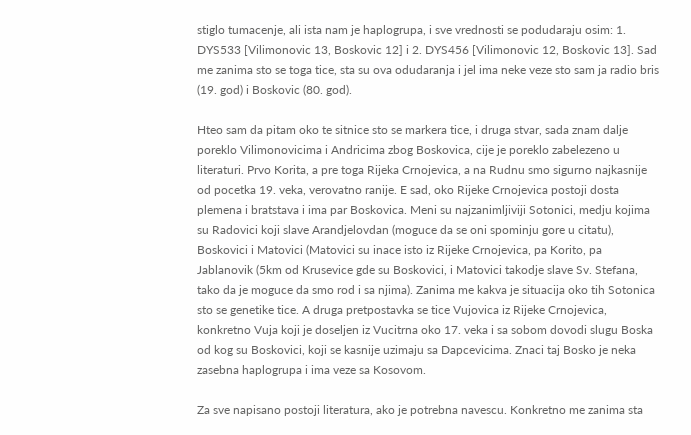stiglo tumacenje, ali ista nam je haplogrupa, i sve vrednosti se podudaraju osim: 1. DYS533 [Vilimonovic 13, Boskovic 12] i 2. DYS456 [Vilimonovic 12, Boskovic 13]. Sad me zanima sto se toga tice, sta su ova odudaranja i jel ima neke veze sto sam ja radio bris (19. god) i Boskovic (80. god).

Hteo sam da pitam oko te sitnice sto se markera tice, i druga stvar, sada znam dalje poreklo Vilimonovicima i Andricima zbog Boskovica, cije je poreklo zabelezeno u literaturi. Prvo Korita, a pre toga Rijeka Crnojevica, a na Rudnu smo sigurno najkasnije od pocetka 19. veka, verovatno ranije. E sad, oko Rijeke Crnojevica postoji dosta plemena i bratstava i ima par Boskovica. Meni su najzanimljiviji Sotonici, medju kojima su Radovici koji slave Arandjelovdan (moguce da se oni spominju gore u citatu), Boskovici i Matovici (Matovici su inace isto iz Rijeke Crnojevica, pa Korito, pa Jablanovik (5km od Krusevice gde su Boskovici, i Matovici takodje slave Sv. Stefana, tako da je moguce da smo rod i sa njima). Zanima me kakva je situacija oko tih Sotonica sto se genetike tice. A druga pretpostavka se tice Vujovica iz Rijeke Crnojevica, konkretno Vuja koji je doseljen iz Vucitrna oko 17. veka i sa sobom dovodi slugu Boska od kog su Boskovici, koji se kasnije uzimaju sa Dapcevicima. Znaci taj Bosko je neka zasebna haplogrupa i ima veze sa Kosovom.

Za sve napisano postoji literatura, ako je potrebna navescu. Konkretno me zanima sta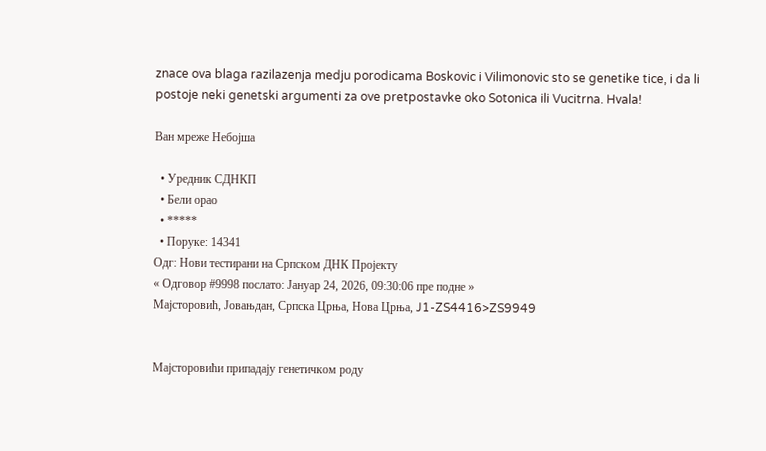znace ova blaga razilazenja medju porodicama Boskovic i Vilimonovic sto se genetike tice, i da li postoje neki genetski argumenti za ove pretpostavke oko Sotonica ili Vucitrna. Hvala!

Ван мреже Небојша

  • Уредник СДНКП
  • Бели орао
  • *****
  • Поруке: 14341
Одг: Нови тестирани на Српском ДНК Пројекту
« Одговор #9998 послато: Јануар 24, 2026, 09:30:06 пре подне »
Мајсторовић, Јовањдан, Српска Црња, Нова Црња, J1-ZS4416>ZS9949


Мајсторовићи припадају генетичком роду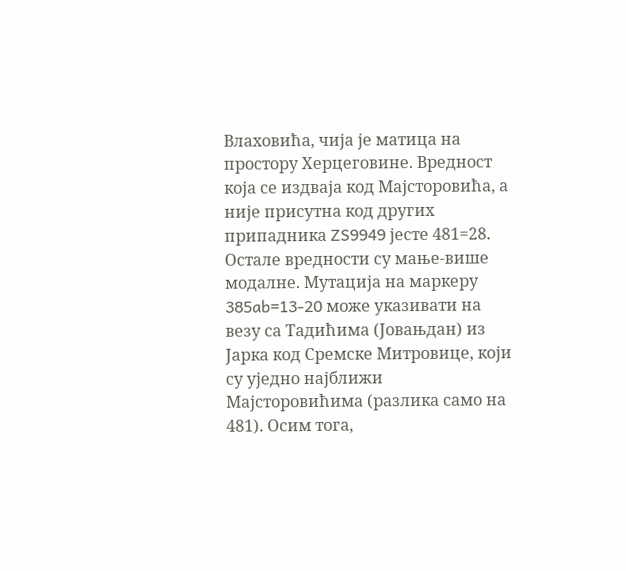Влаховића, чија је матица на простору Херцеговине. Вредност која се издваја код Мајсторовића, а није присутна код других припадника ZS9949 јесте 481=28. Остале вредности су мање-више модалне. Мутација на маркеру 385ab=13-20 може указивати на везу са Тадићима (Јовањдан) из Јарка код Сремске Митровице, који су уједно најближи Мајсторовићима (разлика само на 481). Осим тога,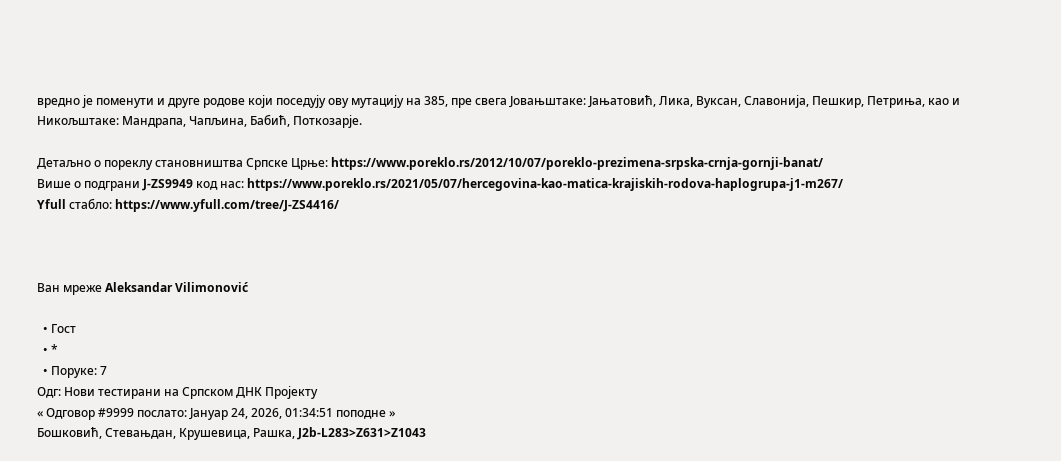вредно је поменути и друге родове који поседују ову мутацију на 385, пре свега Јовањштаке: Јањатовић, Лика, Вуксан, Славонија, Пешкир, Петриња, као и Никољштаке: Мандрапа, Чапљина, Бабић, Поткозарје.

Детаљно о пореклу становништва Српске Црње: https://www.poreklo.rs/2012/10/07/poreklo-prezimena-srpska-crnja-gornji-banat/
Више о подграни J-ZS9949 код нас: https://www.poreklo.rs/2021/05/07/hercegovina-kao-matica-krajiskih-rodova-haplogrupa-j1-m267/
Yfull стабло: https://www.yfull.com/tree/J-ZS4416/



Ван мреже Aleksandar Vilimonović

  • Гост
  • *
  • Поруке: 7
Одг: Нови тестирани на Српском ДНК Пројекту
« Одговор #9999 послато: Јануар 24, 2026, 01:34:51 поподне »
Бошковић, Стевањдан, Крушевица, Рашка, J2b-L283>Z631>Z1043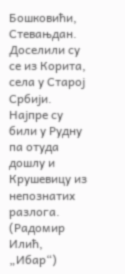Бошковићи, Стевањдан. Доселили су се из Корита, села у Старој Србији. Најпре су били у Рудну па отуда дошлу и Крушевицу из непознатих разлога. (Радомир Илић, „Ибар“)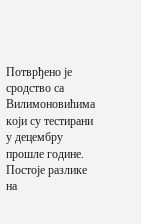Потврђено је сродство са Вилимоновићима који су тестирани у децембру прошле године. Постоје разлике на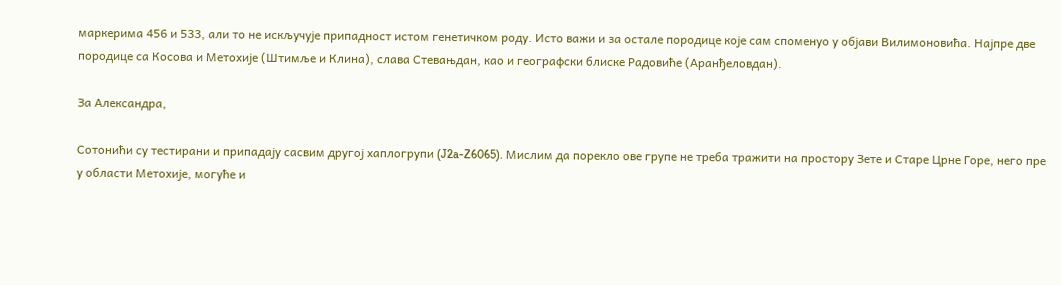маркерима 456 и 533, али то не искључује припадност истом генетичком роду. Исто важи и за остале породице које сам споменуо у објави Вилимоновића. Најпре две породице са Косова и Метохије (Штимље и Клина), слава Стевањдан, као и географски блиске Радовиће (Аранђеловдан).

За Александра,

Сотонићи су тестирани и припадају сасвим другој хаплогрупи (J2a-Z6065). Мислим да порекло ове групе не треба тражити на простору Зете и Старе Црне Горе, него пре у области Метохије, могуће и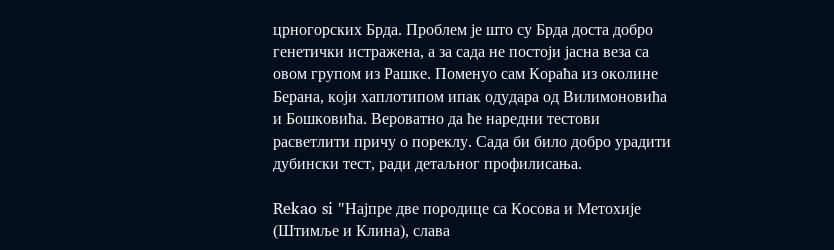црногорских Брда. Проблем је што су Брда доста добро генетички истражена, а за сада не постоји јасна веза са овом групом из Рашке. Поменуо сам Кораћа из околине Берана, који хаплотипом ипак одудара од Вилимоновића и Бошковића. Вероватно да ће наредни тестови расветлити причу о пореклу. Сада би било добро урадити дубински тест, ради детаљног профилисања.

Rekao si "Најпре две породице са Косова и Метохије (Штимље и Клина), слава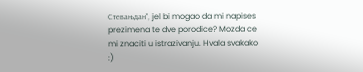Стевањдан", jel bi mogao da mi napises prezimena te dve porodice? Mozda ce mi znaciti u istrazivanju. Hvala svakako :)